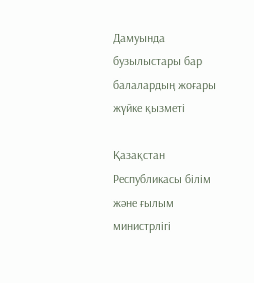Дамуында бузылыстары бар балалардың жоғары жүйке қызметі

Қазақстан Республикасы білім және ғылым министрлігі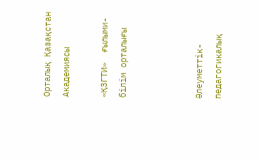Орталық Қазақстан Академиясы

«ҚЗГТИ»  ғылыми-білім орталығы



Әлеуметтік-педагогикалық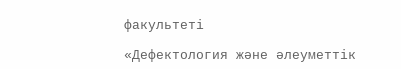факультеті

«Дефектология және әлеуметтік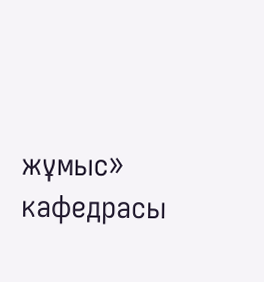жұмыс» кафедрасы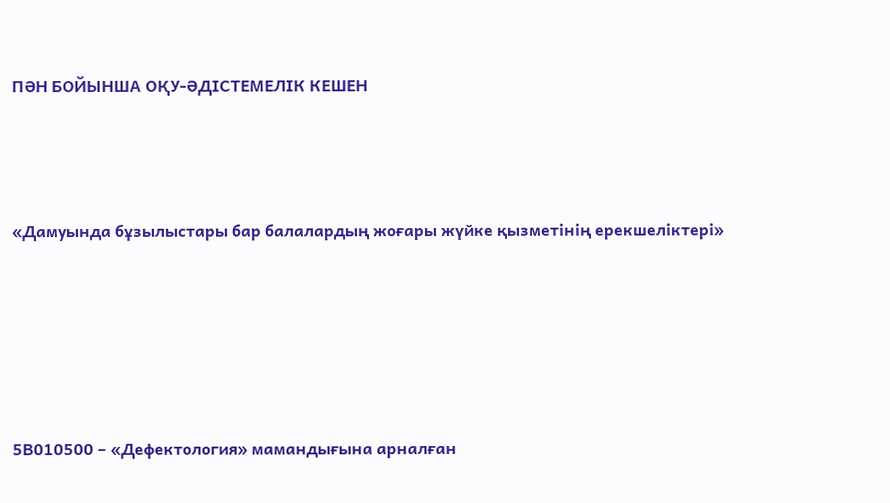ПӘН БОЙЫНША ОҚУ-ӘДІСТЕМЕЛІК КЕШЕН



«Дамуында бұзылыстары бар балалардың жоғары жүйке қызметінің ерекшеліктері»





5В010500 – «Дефектология» мамандығына арналған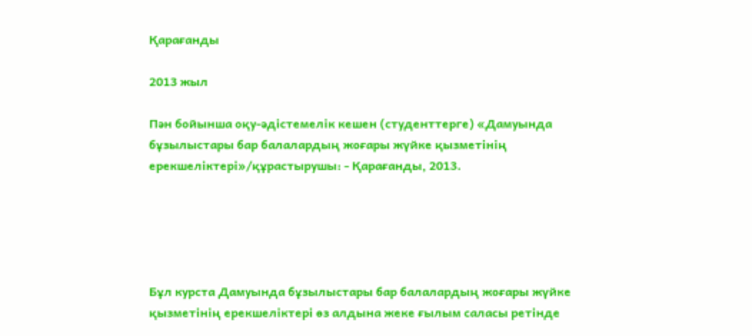Қарағанды

2013 жыл

Пән бойынша оқу-әдістемелік кешен (студенттерге) «Дамуында бұзылыстары бар балалардың жоғары жүйке қызметінің ерекшеліктері»/құрастырушы: - Қарағанды, 2013.





Бұл курста Дамуында бұзылыстары бар балалардың жоғары жүйке қызметінің ерекшеліктері өз алдына жеке ғылым саласы ретінде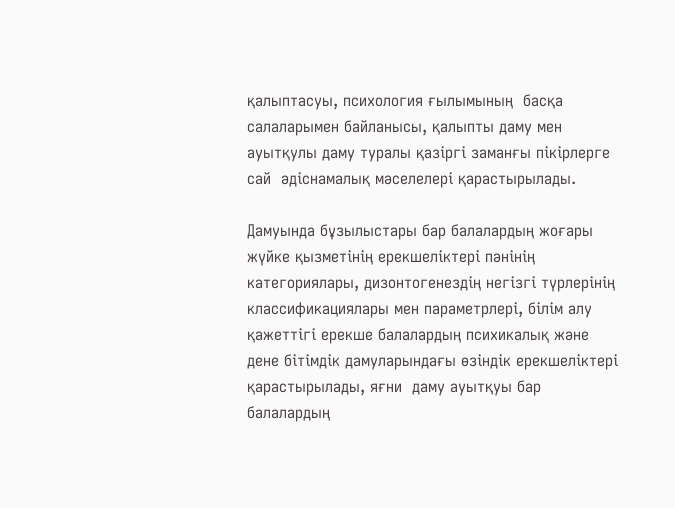қалыптасуы, психология ғылымының  басқа салаларымен байланысы, қалыпты даму мен ауытқулы даму туралы қазіргі заманғы пікірлерге сай  әдіснамалық мәселелері қарастырылады.

Дамуында бұзылыстары бар балалардың жоғары жүйке қызметінің ерекшеліктері пәнінің категориялары, дизонтогенездің негізгі түрлерінің классификациялары мен параметрлері, білім алу қажеттігі ерекше балалардың психикалық және дене бітімдік дамуларындағы өзіндік ерекшеліктері қарастырылады, яғни  даму ауытқуы бар балалардың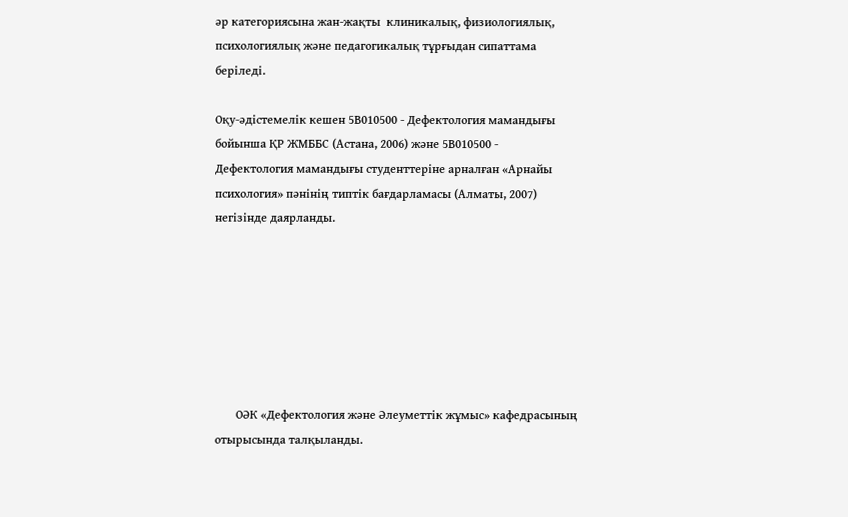әр категориясына жан-жақты  клиникалық, физиологиялық, психологиялық және педагогикалық тұрғыдан сипаттама беріледі.

Оқу-әдістемелік кешен 5В010500 - Дефектология мамандығы бойынша ҚР ЖМББС (Астана, 2006) және 5В010500 - Дефектология мамандығы студенттеріне арналған «Арнайы психология» пәнінің типтік бағдарламасы (Алматы, 2007) негізінде даярланды.







       ОӘК «Дефектология және Әлеуметтік жұмыс» кафедрасының  отырысында талқыланды.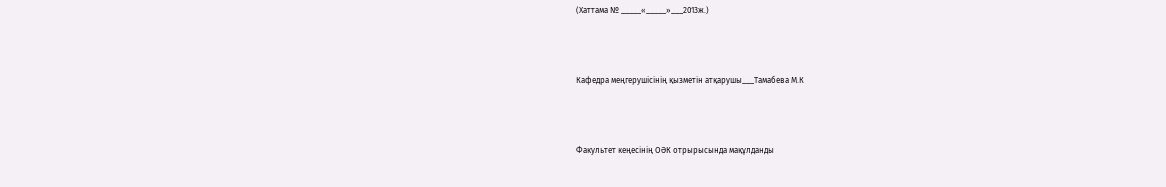(Хаттама № _____«_____»___2013ж.)



Кафедра меңгерушісінің қызметін атқарушы___Тамабева М.К



Факультет кеңесінің ОӘК отрырысында мақұлданды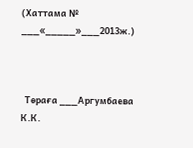(Хаттама № ___«_____»___2013ж.)



  Төраға ___Аргумбаева К.К.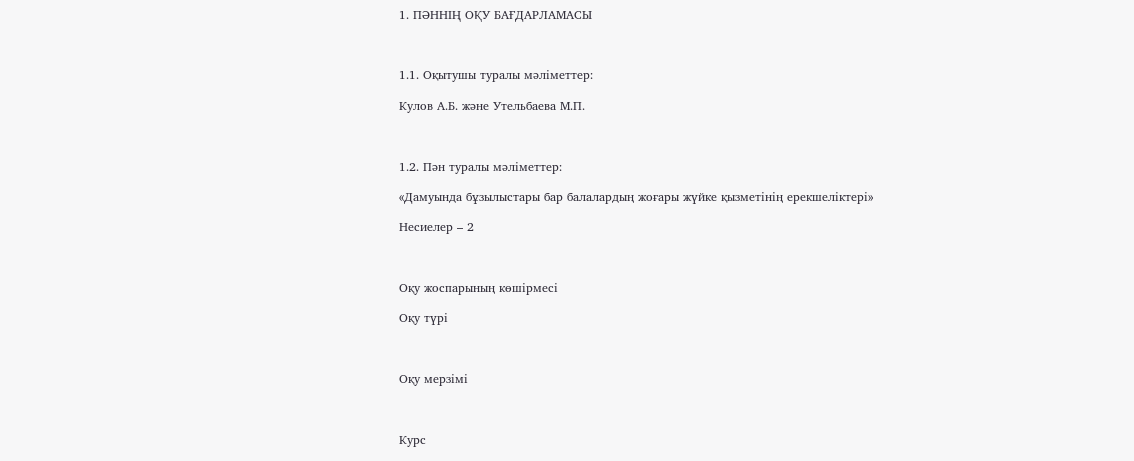1. ПӘННІҢ ОҚУ БАҒДАРЛАМАСЫ



1.1. Оқытушы туралы мәліметтер:

Кулов А.Б. және Утельбаева М.П.



1.2. Пән туралы мәліметтер:

«Дамуында бұзылыстары бар балалардың жоғары жүйке қызметінің ерекшеліктері»

Несиелер – 2



Оқу жоспарының көшірмесі

Оқу түрі



Оқу мерзімі



Курс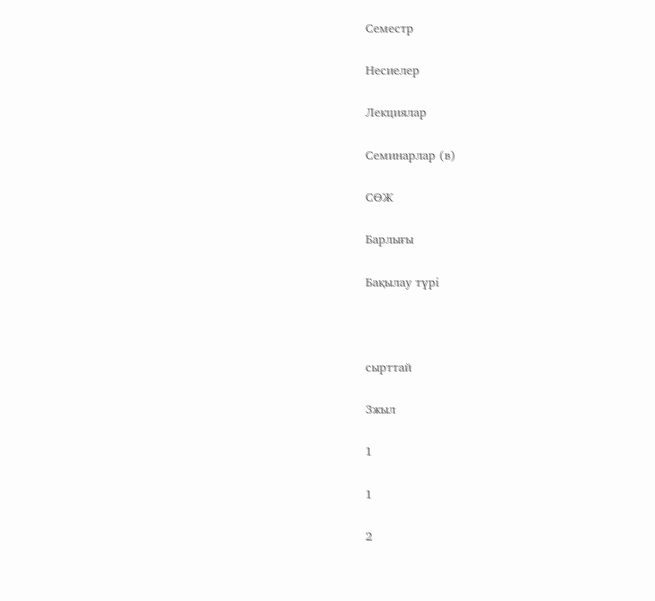Семестр

Несиелер

Лекциялар

Семинарлар (в)

СӨЖ

Барлығы

Бақылау түрі



сырттай

3жыл

1

1

2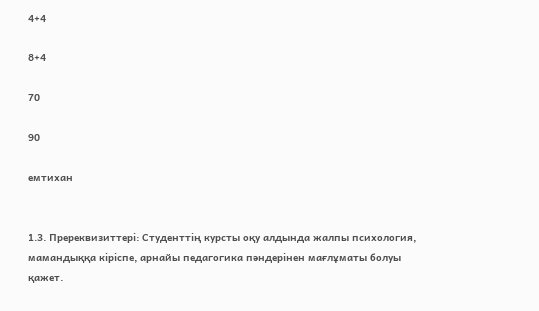4+4

8+4

70

90

емтихан


1.3. Пререквизиттері: Студенттің курсты оқу алдында жалпы психология, мамандыққа кіріспе, арнайы педагогика пәндерінен мағлұматы болуы қажет.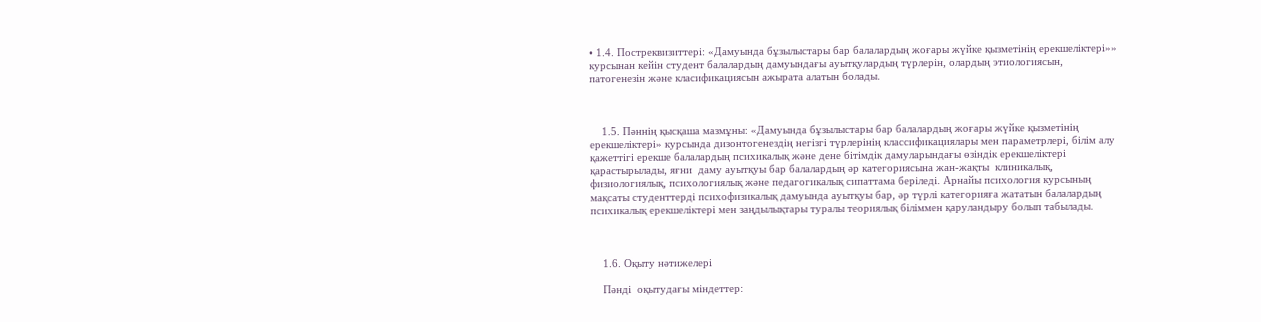• 1.4. Постреквизиттері: «Дамуында бұзылыстары бар балалардың жоғары жүйке қызметінің ерекшеліктері»» курсынан кейін студент балалардың дамуындағы ауытқулардың түрлерін, олардың этиологиясын, патогенезін және класификациясын ажырата алатын болады.



    1.5. Пәннің қысқаша мазмұны: «Дамуында бұзылыстары бар балалардың жоғары жүйке қызметінің ерекшеліктері» курсында дизонтогенездің негізгі түрлерінің классификациялары мен параметрлері, білім алу қажеттігі ерекше балалардың психикалық және дене бітімдік дамуларындағы өзіндік ерекшеліктері қарастырылады, яғни  даму ауытқуы бар балалардың әр категориясына жан-жақты  клиникалық, физиологиялық, психологиялық және педагогикалық сипаттама беріледі. Арнайы психология курсының мақсаты студенттерді психофизикалық дамуында ауытқуы бар, әр түрлі категорияға жататын балалардың психикалық ерекшеліктері мен заңдылықтары туралы теориялық біліммен қаруландыру болып табылады.



    1.6. Оқыту нәтижелері

    Пәнді  оқытудағы міндеттер: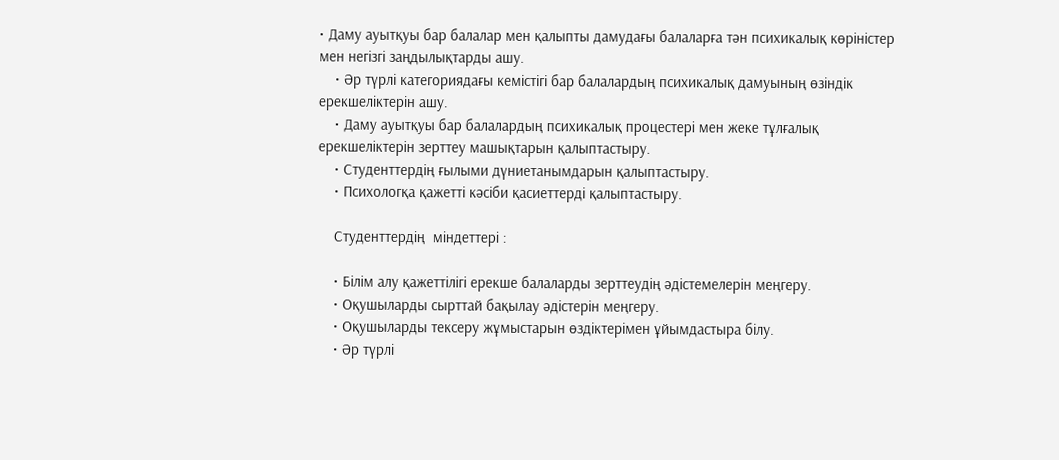• Даму ауытқуы бар балалар мен қалыпты дамудағы балаларға тән психикалық көріністер мен негізгі заңдылықтарды ашу.
    • Әр түрлі категориядағы кемістігі бар балалардың психикалық дамуының өзіндік ерекшеліктерін ашу.
    • Даму ауытқуы бар балалардың психикалық процестері мен жеке тұлғалық ерекшеліктерін зерттеу машықтарын қалыптастыру.
    • Студенттердің ғылыми дүниетанымдарын қалыптастыру.
    • Психологқа қажетті кәсіби қасиеттерді қалыптастыру.

    Студенттердің  міндеттері :

    • Білім алу қажеттілігі ерекше балаларды зерттеудің әдістемелерін меңгеру.
    • Оқушыларды сырттай бақылау әдістерін меңгеру.
    • Оқушыларды тексеру жұмыстарын өздіктерімен ұйымдастыра білу.
    • Әр түрлі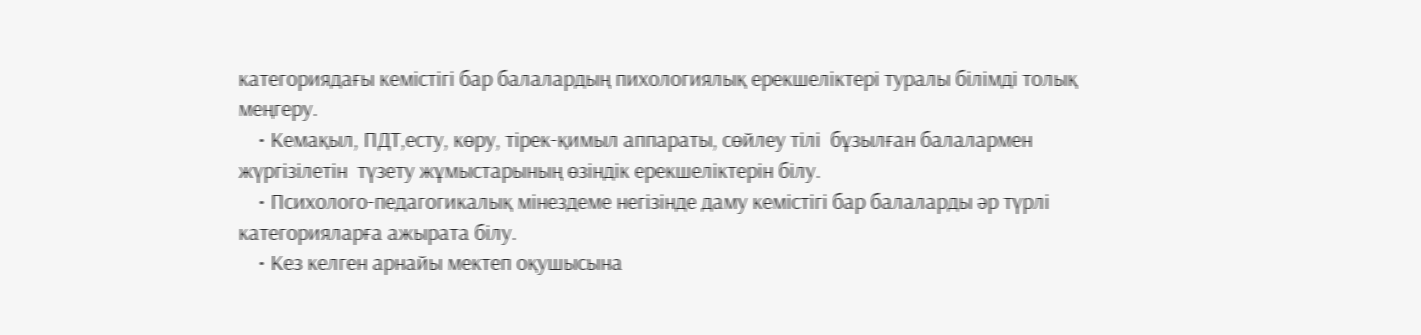категориядағы кемістігі бар балалардың пихологиялық ерекшеліктері туралы білімді толық меңгеру.
    • Кемақыл, ПДТ,есту, көру, тірек-қимыл аппараты, сөйлеу тілі  бұзылған балалармен жүргізілетін  түзету жұмыстарының өзіндік ерекшеліктерін білу.
    • Психолого-педагогикалық мінездеме негізінде даму кемістігі бар балаларды әр түрлі категорияларға ажырата білу.
    • Кез келген арнайы мектеп оқушысына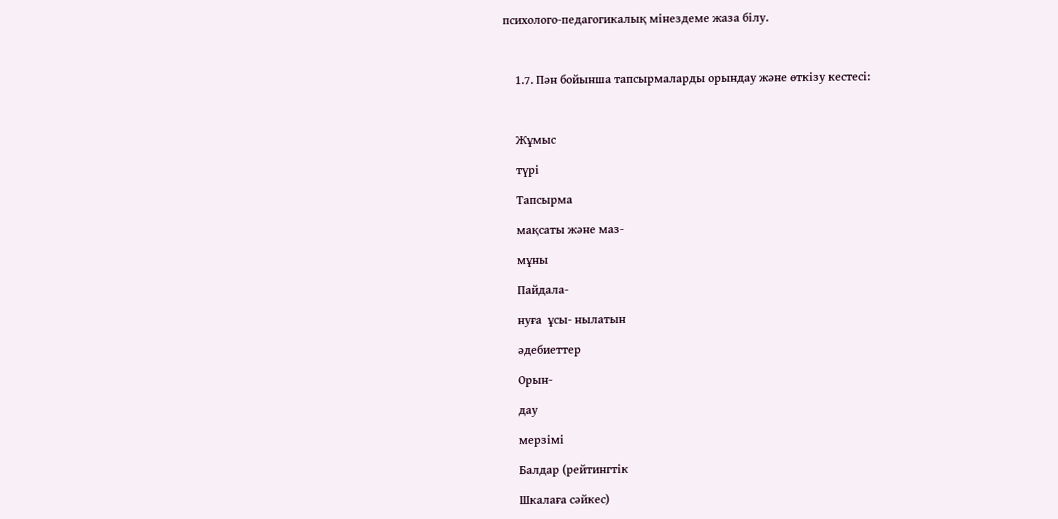психолого-педагогикалық мінездеме жаза білу.



    1.7. Пән бойынша тапсырмаларды орындау және өткізу кестесі:



    Жұмыс

    түрі

    Тапсырма

    мақсаты және маз-

    мұны

    Пайдала-

    нуға  ұсы- нылатын

    әдебиеттер

    Орын-

    дау

    мерзімі

    Балдар (рейтингтік

    Шкалаға сәйкес)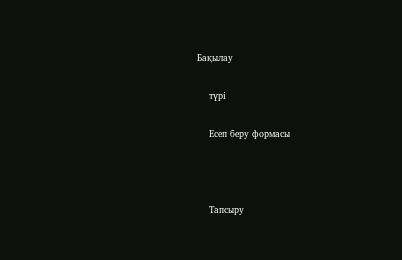Бақылау

    түрі

    Есеп беру формасы



    Тапсыру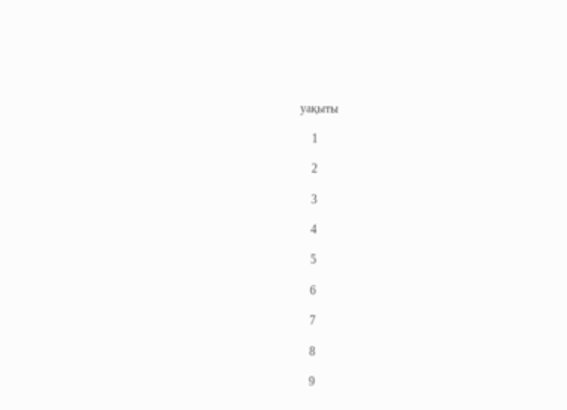уақыты

    1

    2

    3

    4

    5

    6

    7

    8

    9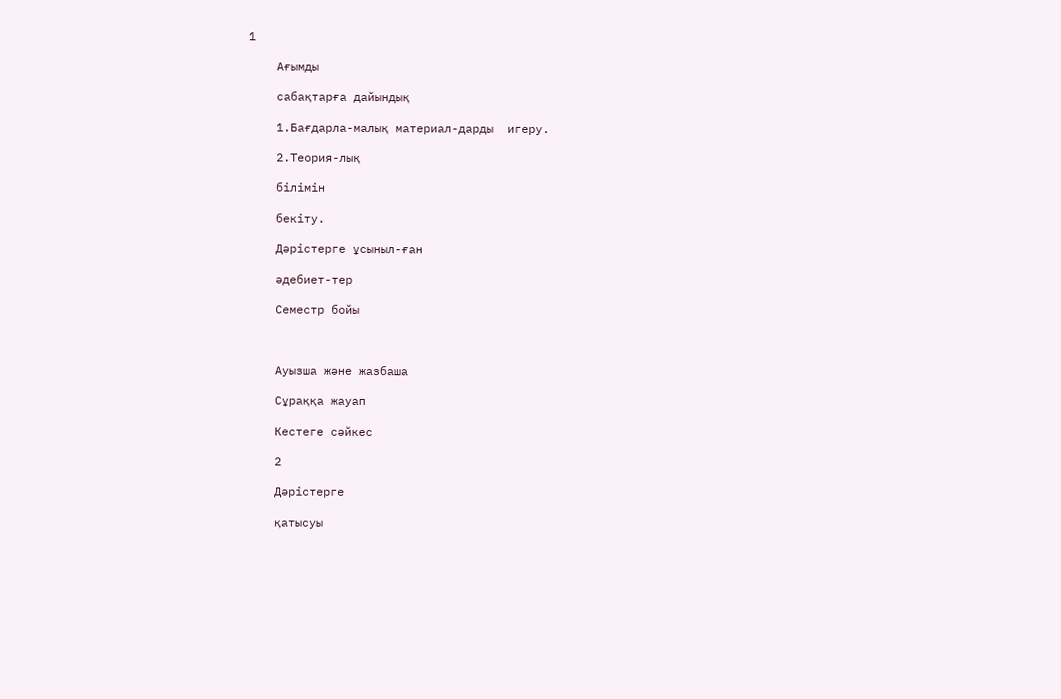1

    Ағымды

    сабақтарға дайындық

    1.Бағдарла-малық материал-дарды  игеру.

    2.Теория-лық

    білімін

    бекіту.

    Дәрістерге ұсыныл-ған

    әдебиет-тер

    Семестр бойы



    Ауызша және жазбаша

    Сұраққа жауап

    Кестеге сәйкес

    2

    Дәрістерге

    қатысуы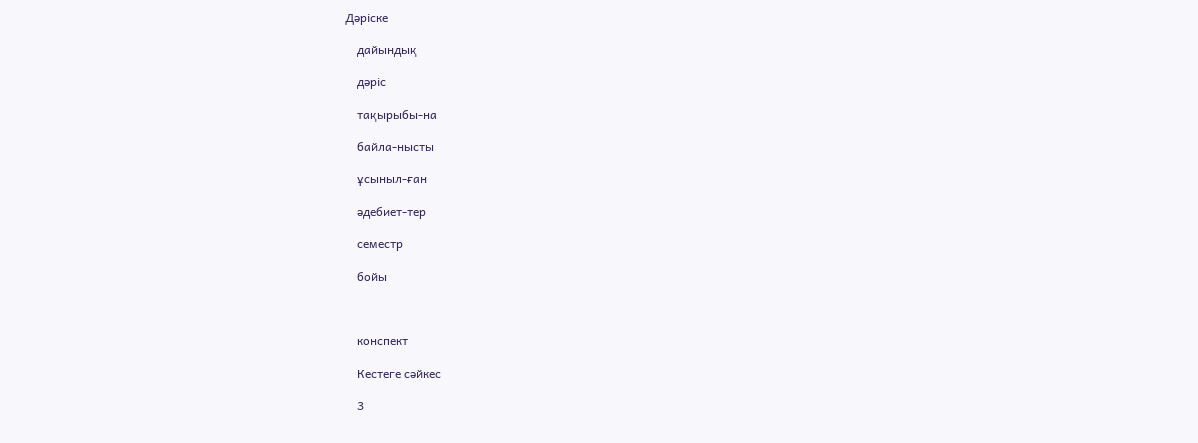Дәріске

    дайындық

    дәріс

    тақырыбы-на

    байла-нысты

    ұсыныл-ған

    әдебиет-тер

    семестр

    бойы



    конспект

    Кестеге сәйкес

    3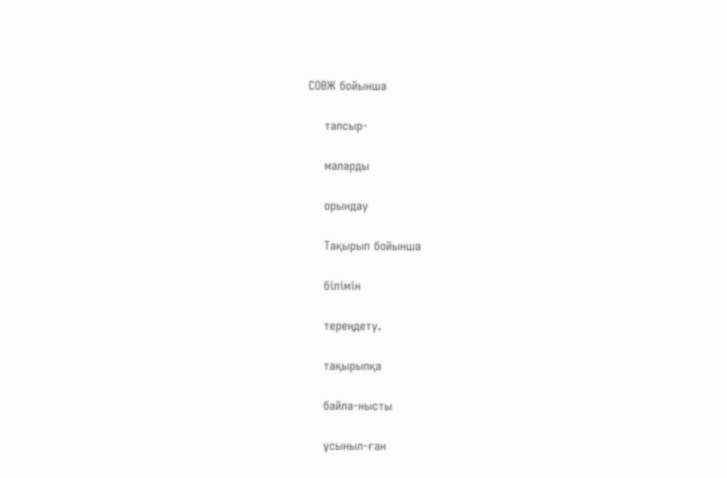СОӨЖ бойынша

    тапсыр-

    маларды

    орындау

    Тақырып бойынша

    білімін

    тереңдету.

    тақырыпқа

    байла-нысты

    ұсыныл-ған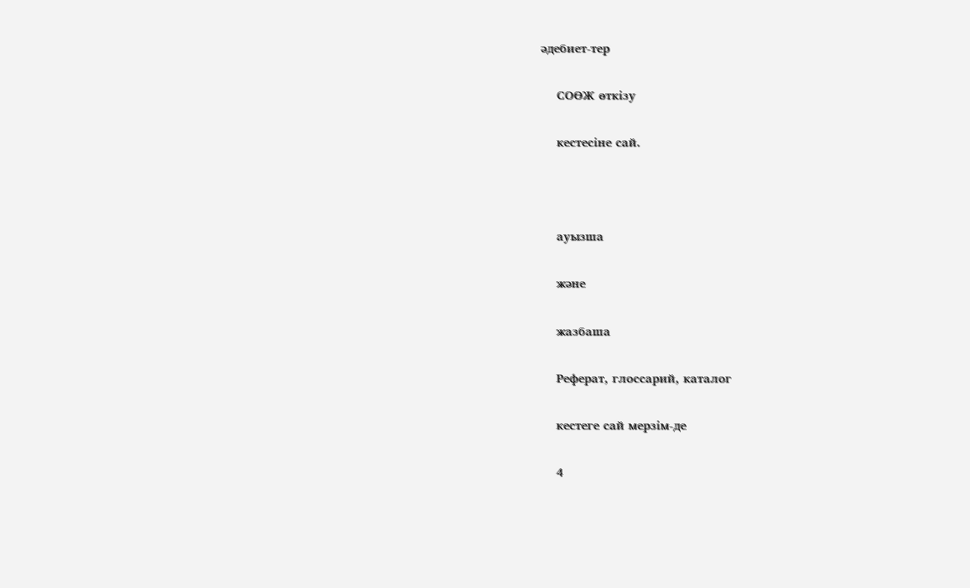әдебиет-тер

    СОӨЖ өткізу

    кестесіне сай.



    ауызша

    және

    жазбаша

    Реферат, глоссарий, каталог

    кестеге сай мерзім-де

    4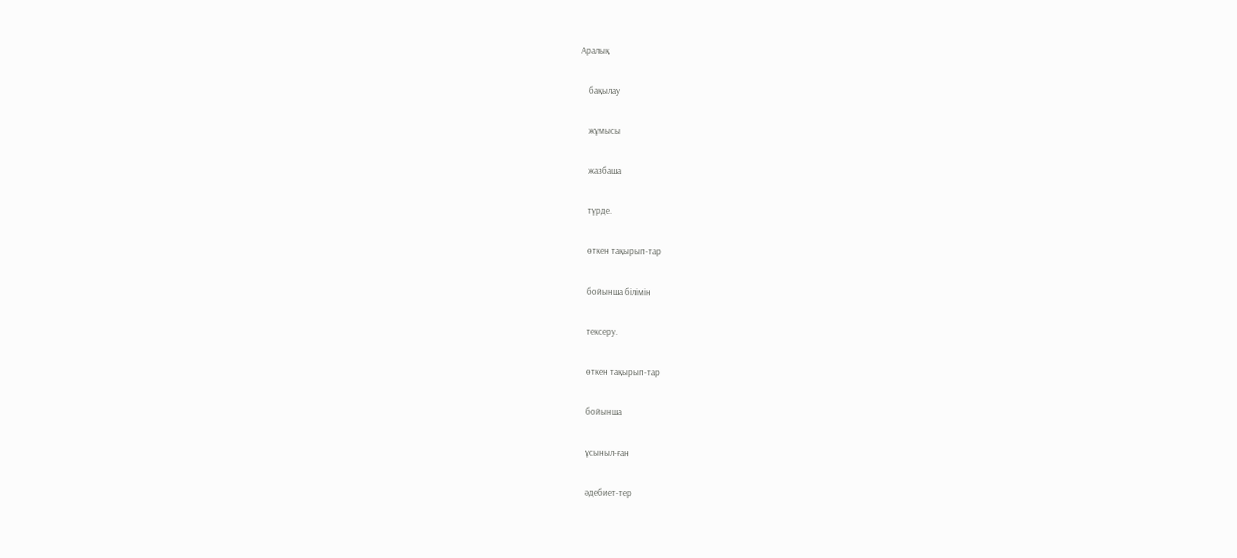Аралық

    бақылау

    жұмысы

    жазбаша

    түрде.

    өткен тақырып-тар

    бойынша білімін

    тексеру.

    өткен тақырып-тар

    бойынша

    ұсыныл-ған

    әдебиет-тер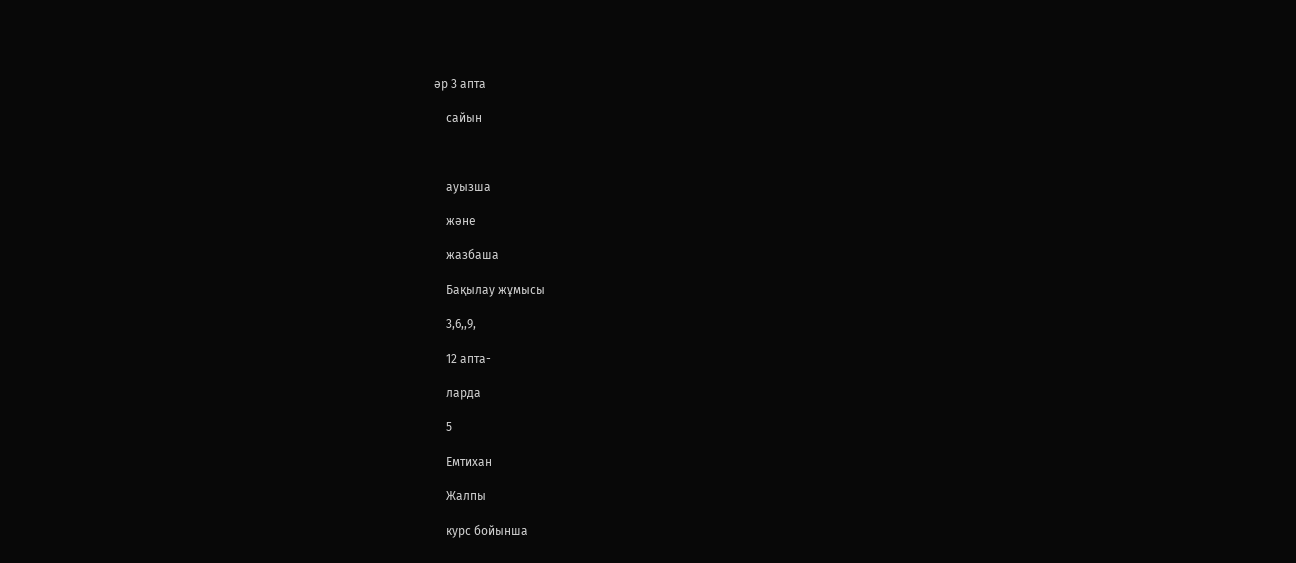әр 3 апта

    сайын



    ауызша

    және

    жазбаша

    Бақылау жұмысы

    3,6,,9,

    12 апта-

    ларда

    5

    Емтихан

    Жалпы

    курс бойынша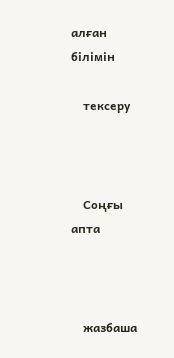алған білімін

    тексеру



    Соңғы апта



    жазбаша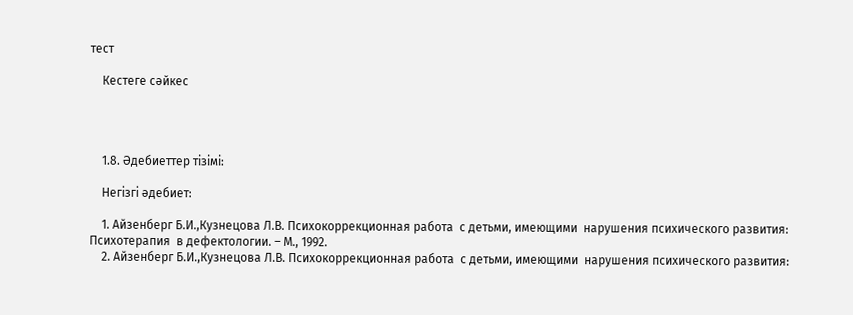тест

    Кестеге сәйкес




    1.8. Әдебиеттер тізімі:

    Негізгі әдебиет:

    1. Айзенберг Б.И.,Кузнецова Л.В. Психокоррекционная работа  с детьми, имеющими  нарушения психического развития: Психотерапия  в дефектологии. – М., 1992.
    2. Айзенберг Б.И.,Кузнецова Л.В. Психокоррекционная работа  с детьми, имеющими  нарушения психического развития: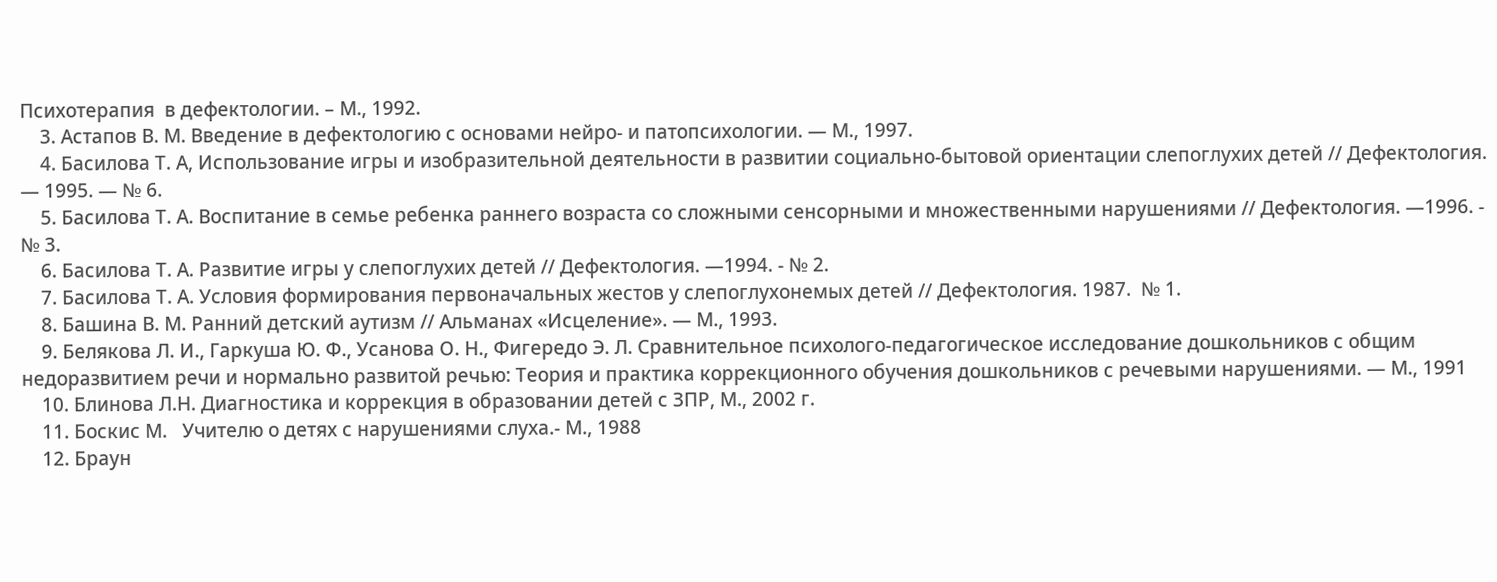Психотерапия  в дефектологии. – М., 1992.
    3. Астапов В. М. Введение в дефектологию с основами нейро- и патопсихологии. — М., 1997.
    4. Басилова Т. А, Использование игры и изобразительной деятельности в развитии социально-бытовой ориентации слепоглухих детей // Дефектология. — 1995. — № 6.
    5. Басилова Т. А. Воспитание в семье ребенка раннего возраста со сложными сенсорными и множественными нарушениями // Дефектология. —1996. - № 3.
    6. Басилова Т. А. Развитие игры у слепоглухих детей // Дефектология. —1994. - № 2.
    7. Басилова Т. А. Условия формирования первоначальных жестов у слепоглухонемых детей // Дефектология. 1987.  № 1.
    8. Башина В. М. Ранний детский аутизм // Альманах «Исцеление». — М., 1993.
    9. Белякова Л. И., Гаркуша Ю. Ф., Усанова О. Н., Фигередо Э. Л. Сравнительное психолого-педагогическое исследование дошкольников с общим недоразвитием речи и нормально развитой речью: Теория и практика коррекционного обучения дошкольников с речевыми нарушениями. — М., 1991
    10. Блинова Л.Н. Диагностика и коррекция в образовании детей с ЗПР, М., 2002 г.
    11. Боскис М.   Учителю о детях с нарушениями слуха.- М., 1988
    12. Браун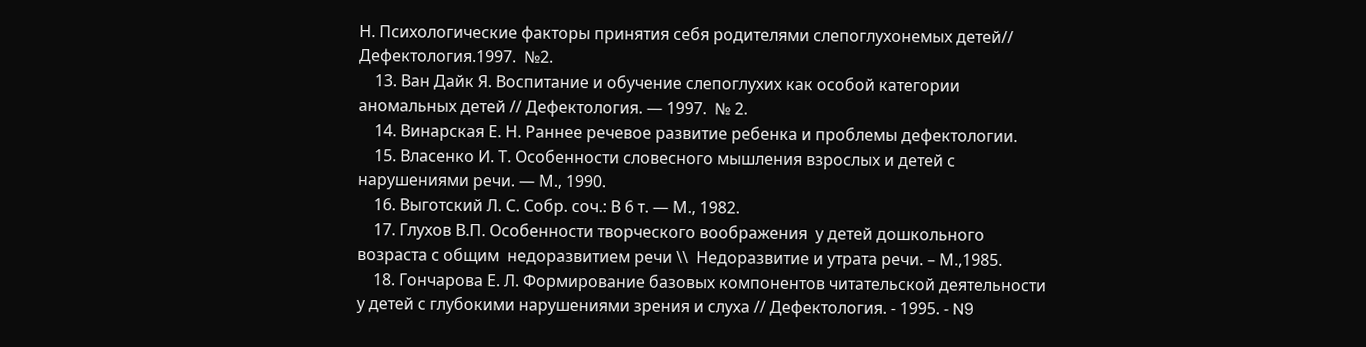Н. Психологические факторы принятия себя родителями слепоглухонемых детей// Дефектология.1997.  №2.
    13. Ван Дайк Я. Воспитание и обучение слепоглухих как особой категории аномальных детей // Дефектология. — 1997.  № 2.
    14. Винарская Е. Н. Раннее речевое развитие ребенка и проблемы дефектологии.
    15. Власенко И. Т. Особенности словесного мышления взрослых и детей с нарушениями речи. — М., 1990.
    16. Выготский Л. С. Собр. соч.: В 6 т. — М., 1982.
    17. Глухов В.П. Особенности творческого воображения  у детей дошкольного возраста с общим  недоразвитием речи \\  Недоразвитие и утрата речи. – М.,1985.
    18. Гончарова Е. Л. Формирование базовых компонентов читательской деятельности у детей с глубокими нарушениями зрения и слуха // Дефектология. - 1995. - N9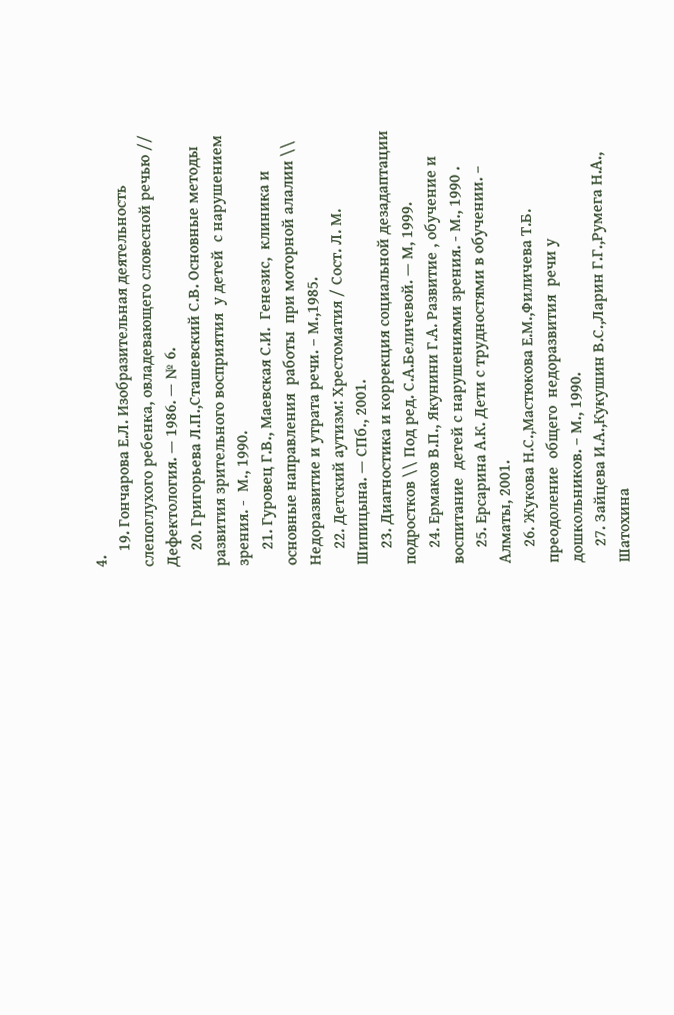4.
    19. Гончарова Е.Л. Изобразительная деятельность слепоглухого ребенка, овладевающего словесной речью // Дефектология. — 1986. — № 6.
    20. Григорьева Л.П.,Сташевский С.В. Основные методы развития зрительного восприятия  у детей  с нарушением зрения. -  М., 1990.
    21. Гуровец Г.В., Маевская С.И.  Генезис,  клиника и основные направления  работы  при моторной алалии \\ Недоразвитие и утрата речи. – М.,1985.
    22. Детский аутизм: Хрестоматия / Сост. Л. М. Шипицына. — СПб., 2001.
    23. Диагностика и коррекция социальной дезадаптации подростков \\ Под ред. С.А.Беличевой. — М, 1999.
    24. Ермаков В.П., Якунини Г.А. Развитие , обучение и воспитание  детей с нарушениями зрения. - М., 1990 .
    25. Ерсарина А.К. Дети с трудностями в обучении. – Алматы, 2001.
    26. Жукова Н.С.,Мастюкова Е.М.,Филичева Т.Б. преодоление  общего  недоразвития  речи у дошкольников. – М., 1990.
    27. Зайцева И.А.,Кукушин В.С.,Ларин Г.Г.,Румега Н.А., Шатохина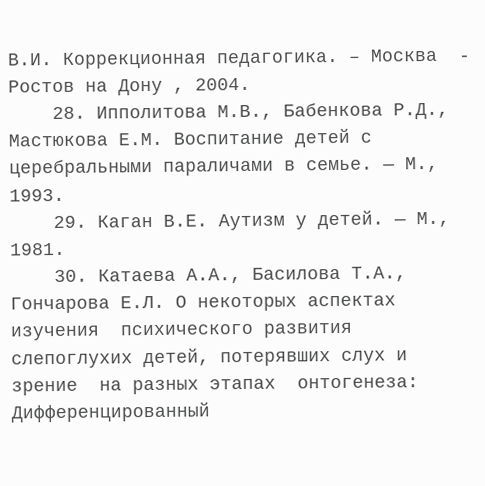В.И. Коррекционная педагогика. – Москва  - Ростов на Дону , 2004.
    28. Ипполитова М.В., Бабенкова Р.Д., Мастюкова Е.М. Воспитание детей с церебральными параличами в семье. — М., 1993.
    29. Каган В.Е. Аутизм у детей. — М., 1981.
    30. Катаева А.А., Басилова Т.А., Гончарова Е.Л. О некоторых аспектах  изучения  психического развития слепоглухих детей, потерявших слух и зрение  на разных этапах  онтогенеза: Дифференцированный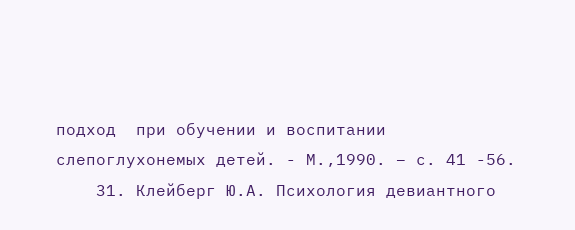подход  при обучении и воспитании  слепоглухонемых детей. - М.,1990. – с. 41 -56.
    31. Клейберг Ю.А. Психология девиантного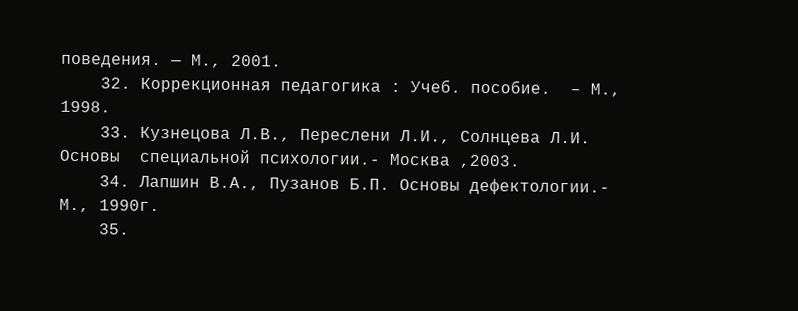поведения. — М., 2001.
    32. Коррекционная педагогика : Учеб. пособие.  – М., 1998.
    33. Кузнецова Л.В., Переслени Л.И., Солнцева Л.И.  Основы  специальной психологии.- Москва ,2003.
    34. Лапшин В.А., Пузанов Б.П. Основы дефектологии.- М., 1990г.
    35.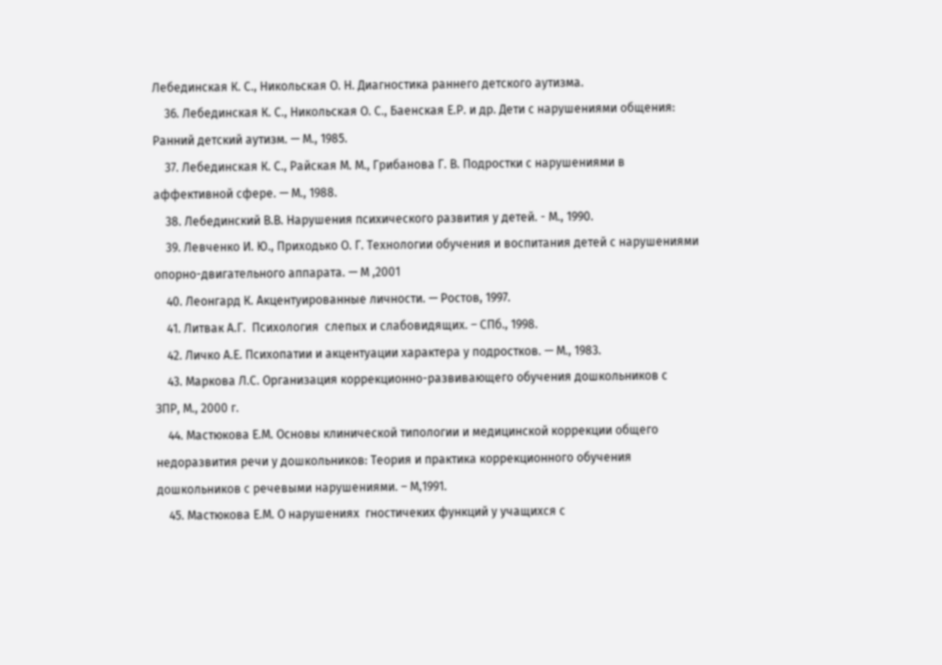Лебединская К. С., Никольская О. Н. Диагностика раннего детского аутизма.
    36. Лебединская К. С., Никольская О. С., Баенская Е.Р. и др. Дети с нарушениями общения: Ранний детский аутизм. — М., 1985.
    37. Лебединская К. С., Райская М. М., Грибанова Г. В. Подростки с нарушениями в аффективной сфере. — М., 1988.
    38. Лебединский В.В. Нарушения психического развития у детей. - М., 1990.
    39. Левченко И. Ю., Приходько О. Г. Технологии обучения и воспитания детей с нарушениями опорно-двигательного аппарата. — М ,2001
    40. Леонгард К. Акцентуированные личности. — Ростов, 1997.
    41. Литвак А.Г.  Психология  слепых и слабовидящих. – СПб., 1998.
    42. Личко А.Е. Психопатии и акцентуации характера у подростков. — М., 1983.
    43. Маркова Л.С. Организация коррекционно-развивающего обучения дошкольников с    ЗПР, М., 2000 г.
    44. Мастюкова Е.М. Основы клинической типологии и медицинской коррекции общего недоразвития речи у дошкольников: Теория и практика коррекционного обучения дошкольников с речевыми нарушениями. – М,1991.
    45. Мастюкова Е.М. О нарушениях  гностичеких функций у учащихся с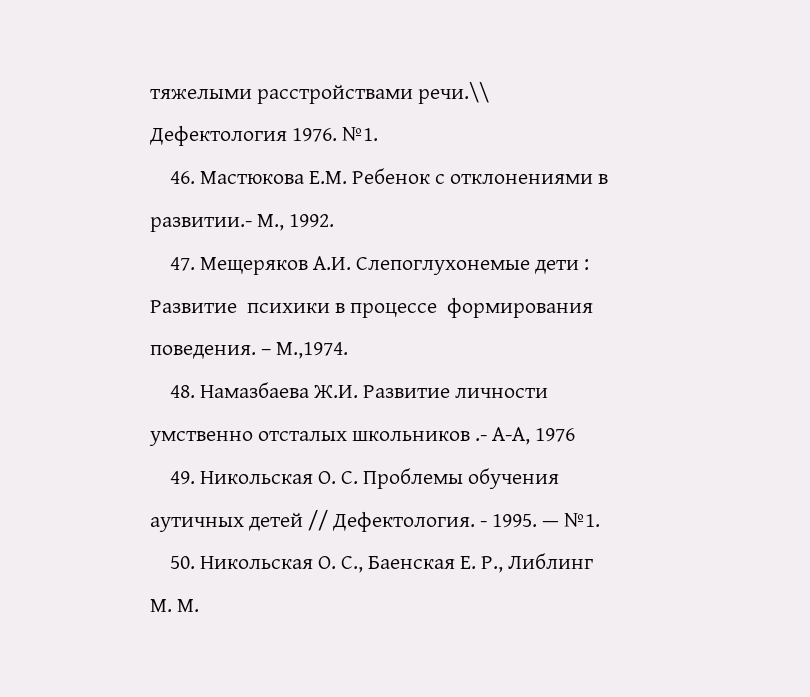тяжелыми расстройствами речи.\\ Дефектология 1976. №1.
    46. Мастюкова Е.М. Ребенок с отклонениями в развитии.- М., 1992.
    47. Мещеряков А.И. Слепоглухонемые дети : Развитие  психики в процессе  формирования поведения. – М.,1974.
    48. Намазбаева Ж.И. Развитие личности умственно отсталых школьников .- А-А, 1976
    49. Никольская О. С. Проблемы обучения аутичных детей // Дефектология. - 1995. — №1.
    50. Никольская О. С., Баенская Е. Р., Либлинг М. М.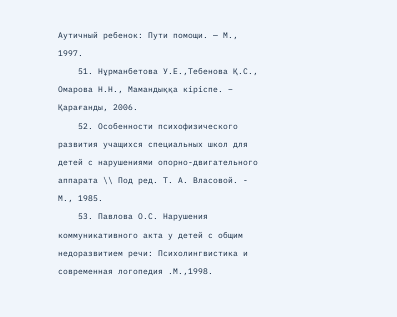Аутичный ребенок: Пути помощи. — М., 1997.
    51. Нұрманбетова У.Е.,Тебенова Қ.С., Омарова Н.Н., Мамандыққа кіріспе. – Қарағанды, 2006.
    52. Особенности психофизического развития учащихся специальных школ для детей с нарушениями опорно-двигательного аппарата \\ Под ред. Т. А. Власовой. - М., 1985.
    53. Павлова О.С. Нарушения коммуникативного акта у детей с общим недоразвитием речи: Психолингвистика и современная логопедия .М.,1998.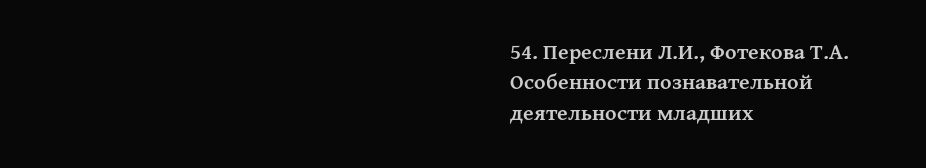54. Переслени Л.И., Фотекова Т.А. Особенности познавательной деятельности младших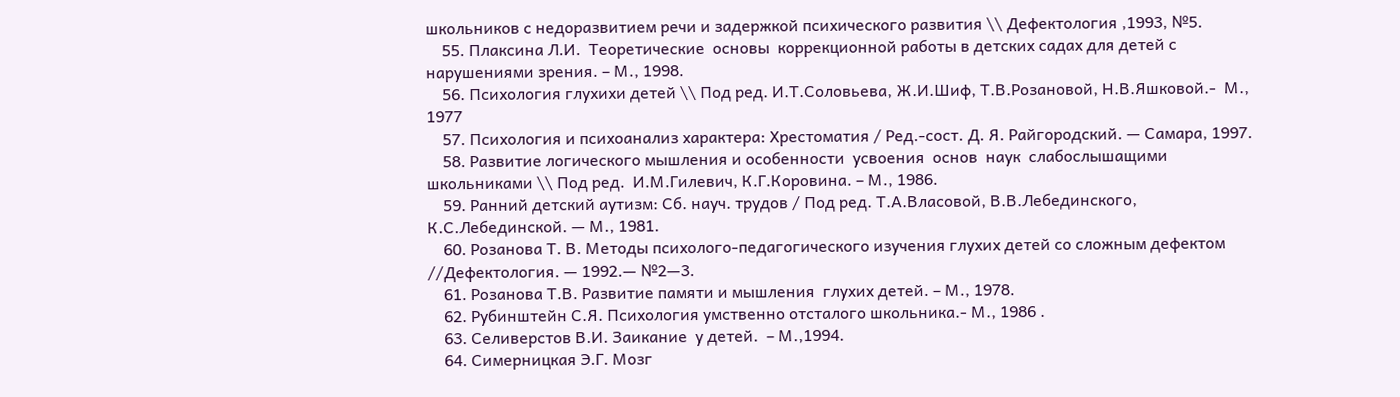школьников с недоразвитием речи и задержкой психического развития \\ Дефектология ,1993, №5.
    55. Плаксина Л.И.  Теоретические  основы  коррекционной работы в детских садах для детей с  нарушениями зрения. – М., 1998.
    56. Психология глухихи детей \\ Под ред. И.Т.Соловьева, Ж.И.Шиф, Т.В.Розановой, Н.В.Яшковой.-  М., 1977
    57. Психология и психоанализ характера: Хрестоматия / Ред.-сост. Д. Я. Райгородский. — Самара, 1997.
    58. Развитие логического мышления и особенности  усвоения  основ  наук  слабослышащими  школьниками \\ Под ред.  И.М.Гилевич, К.Г.Коровина. – М., 1986.
    59. Ранний детский аутизм: Сб. науч. трудов / Под ред. Т.А.Власовой, В.В.Лебединского, К.С.Лебединской. — М., 1981.
    60. Розанова Т. В. Методы психолого-педагогического изучения глухих детей со сложным дефектом //Дефектология. — 1992.— №2—3.
    61. Розанова Т.В. Развитие памяти и мышления  глухих детей. – М., 1978.
    62. Рубинштейн С.Я. Психология умственно отсталого школьника.- М., 1986 .
    63. Селиверстов В.И. Заикание  у детей.  – М.,1994.
    64. Симерницкая Э.Г. Мозг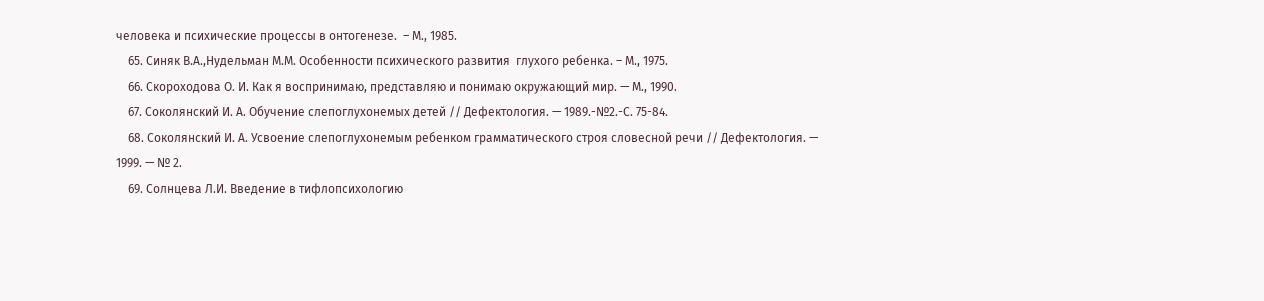человека и психические процессы в онтогенезе.  – М., 1985.
    65. Синяк В.А.,Нудельман М.М. Особенности психического развития  глухого ребенка. – М., 1975.
    66. Скороходова О. И. Как я воспринимаю, представляю и понимаю окружающий мир. — М., 1990.
    67. Соколянский И. А. Обучение слепоглухонемых детей // Дефектология. — 1989.-№2.-С. 75-84.
    68. Соколянский И. А. Усвоение слепоглухонемым ребенком грамматического строя словесной речи // Дефектология. — 1999. — № 2.
    69. Солнцева Л.И. Введение в тифлопсихологию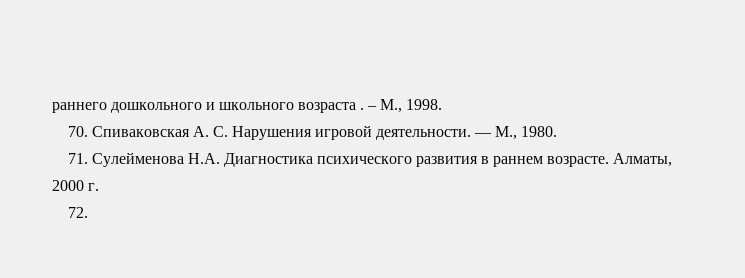раннего дошкольного и школьного возраста . – М., 1998.
    70. Спиваковская А. С. Нарушения игровой деятельности. — М., 1980.
    71. Сулейменова Н.А. Диагностика психического развития в раннем возрасте. Алматы, 2000 г.
    72.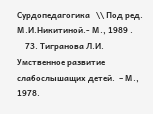Сурдопедагогика   \\ Под ред. М.И.Никитиной.- М., 1989 .
    73. Тигранова Л.И. Умственное развитие  слабослышащих детей.  – М., 1978.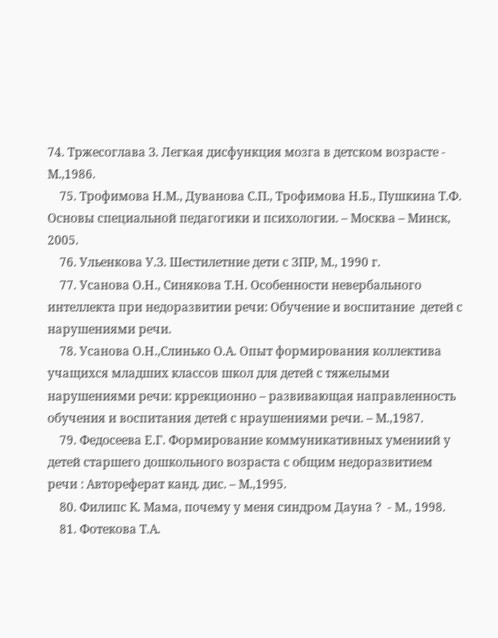74. Тржесоглава З. Легкая дисфункция мозга в детском возрасте - М.,1986.
    75. Трофимова Н.М., Дуванова С.П., Трофимова Н.Б., Пушкина Т.Ф. Основы специальной педагогики и психологии. – Москва – Минск, 2005.
    76. Ульенкова У.З. Шестилетние дети с ЗПР, М., 1990 г.
    77. Усанова О.Н., Синякова Т.Н. Особенности невербального интеллекта при недоразвитии речи: Обучение и воспитание  детей с нарушениями речи.
    78. Усанова О.Н.,Слинько О.А. Опыт формирования коллектива учащихся младших классов школ для детей с тяжелыми нарушениями речи: кррекционно – развивающая направленность обучения и воспитания детей с нраушениями речи. – М.,1987.
    79. Федосеева Е.Г. Формирование коммуникативных умениий у детей старшего дошкольного возраста с общим недоразвитием речи : Автореферат канд. дис. – М.,1995.
    80. Филипс К. Мама, почему у меня синдром Дауна ?  - М., 1998.
    81. Фотекова Т.А.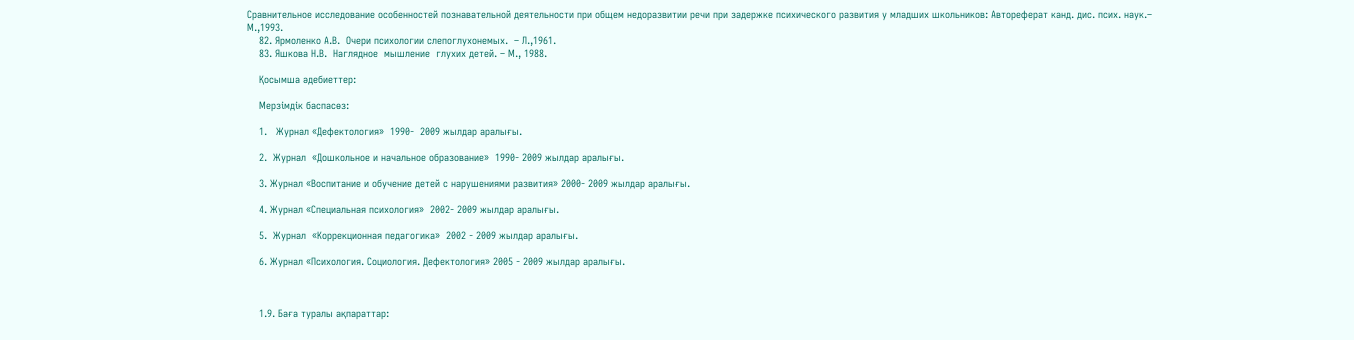Сравнительное исследование особенностей познавательной деятельности при общем недоразвитии речи при задержке психического развития у младших школьников: Автореферат канд. дис. псих. наук.– М.,1993.
    82. Ярмоленко А.В.  Очери психологии слепоглухонемых.  – Л.,1961.
    83. Яшкова Н.В.  Наглядное  мышление  глухих детей. – М., 1988.

    Қосымша әдебиеттер:

    Мерзімдік баспасөз:

    1.   Журнал «Дефектология»  1990-  2009 жылдар аралығы.

    2.  Журнал  «Дошкольное и начальное образование»  1990- 2009 жылдар аралығы.

    3. Журнал «Воспитание и обучение детей с нарушениями развития» 2000- 2009 жылдар аралығы.

    4. Журнал «Специальная психология»  2002- 2009 жылдар аралығы.

    5.  Журнал  «Коррекционная педагогика»  2002 - 2009 жылдар аралығы.

    6. Журнал «Психология. Социология. Дефектология» 2005 - 2009 жылдар аралығы.



    1.9. Баға туралы ақпараттар: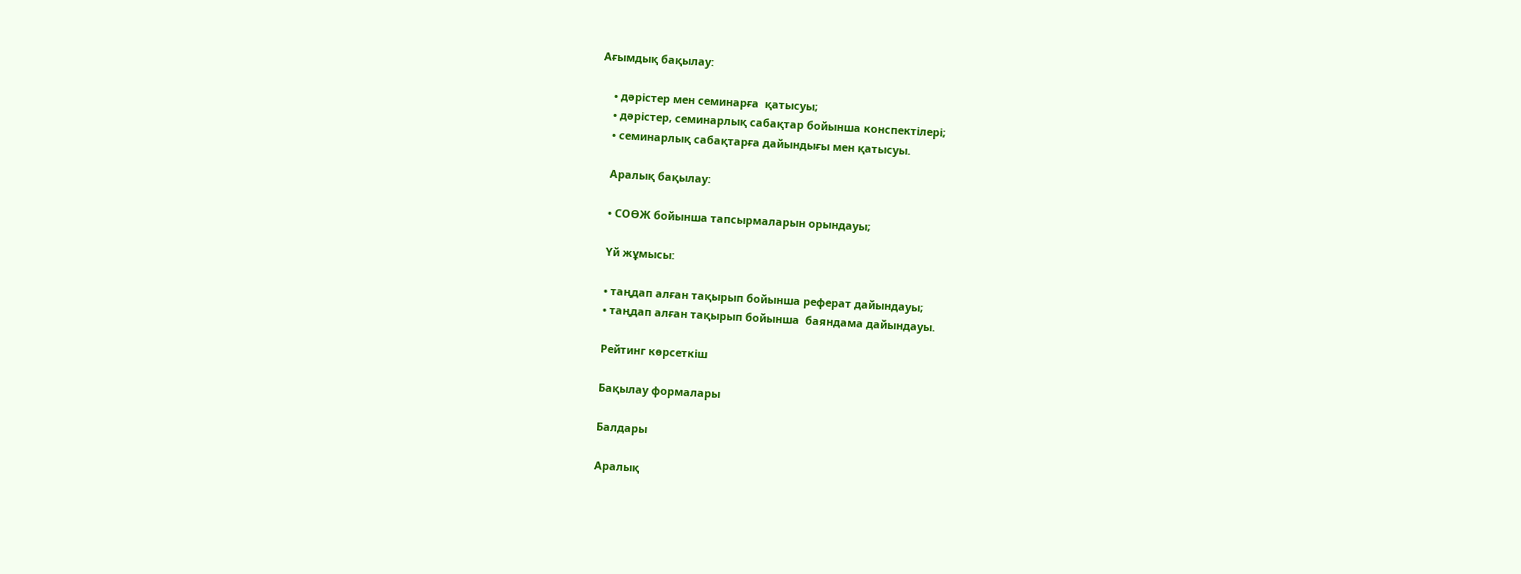Ағымдық бақылау:

    • дәрістер мен семинарға  қатысуы;
    • дәрістер, семинарлық сабақтар бойынша конспектілері;
    • семинарлық сабақтарға дайындығы мен қатысуы.

    Аралық бақылау:

    • СОӨЖ бойынша тапсырмаларын орындауы;

    Үй жұмысы:

    • таңдап алған тақырып бойынша реферат дайындауы;
    • таңдап алған тақырып бойынша  баяндама дайындауы.

    Рейтинг көрсеткіш

    Бақылау формалары

    Балдары

    Аралық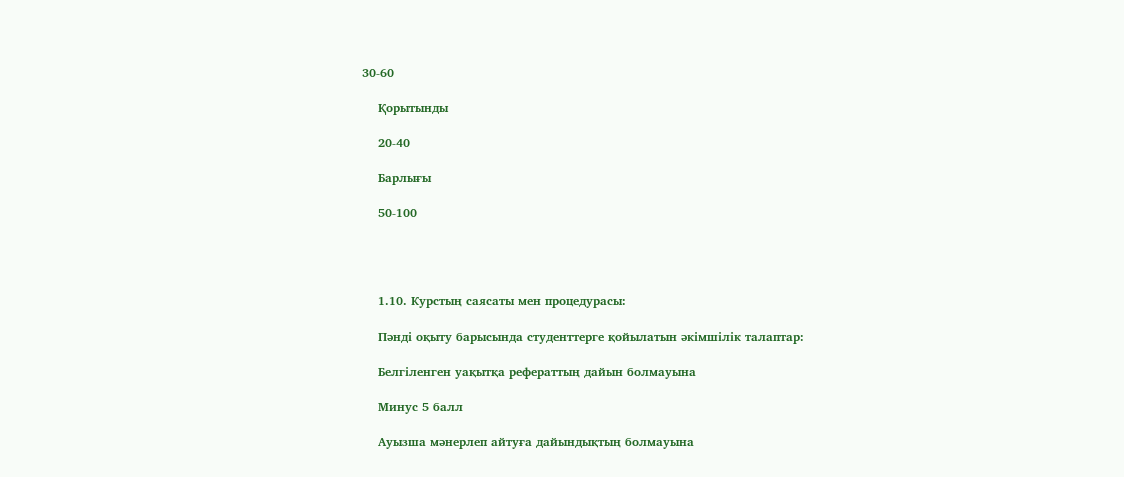30-60

    Қорытынды

    20-40

    Барлығы

    50-100




    1.10. Курстың саясаты мен процедурасы:

    Пәнді оқыту барысында студенттерге қойылатын әкімшілік талаптар:

    Белгіленген уақытқа рефераттың дайын болмауына

    Минус 5 балл

    Ауызша мәнерлеп айтуға дайындықтың болмауына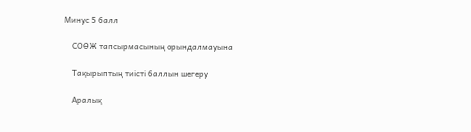Минус 5 балл

    СОӨЖ тапсырмасының орындалмауына

    Тақырыптың тиісті баллын шегеру

    Аралық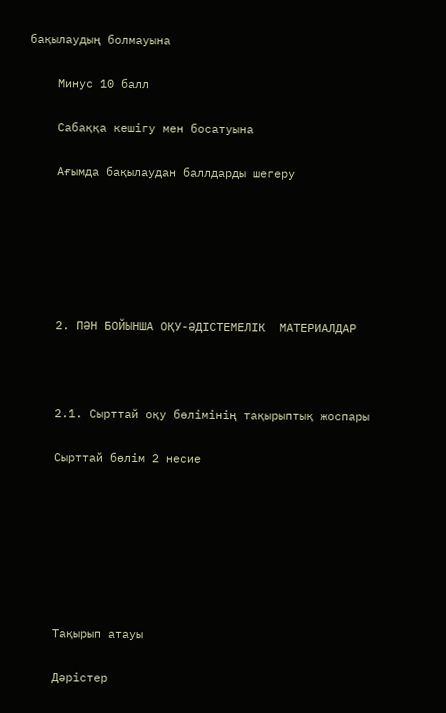бақылаудың болмауына

    Минус 10 балл

    Сабаққа кешігу мен босатуына

    Ағымда бақылаудан баллдарды шегеру






    2. ПӘН БОЙЫНША ОҚУ-ӘДІСТЕМЕЛІК  МАТЕРИАЛДАР



    2.1. Сырттай оқу бөлімінің тақырыптық жоспары

    Сырттай бөлім 2 несие







    Тақырып атауы

    Дәрістер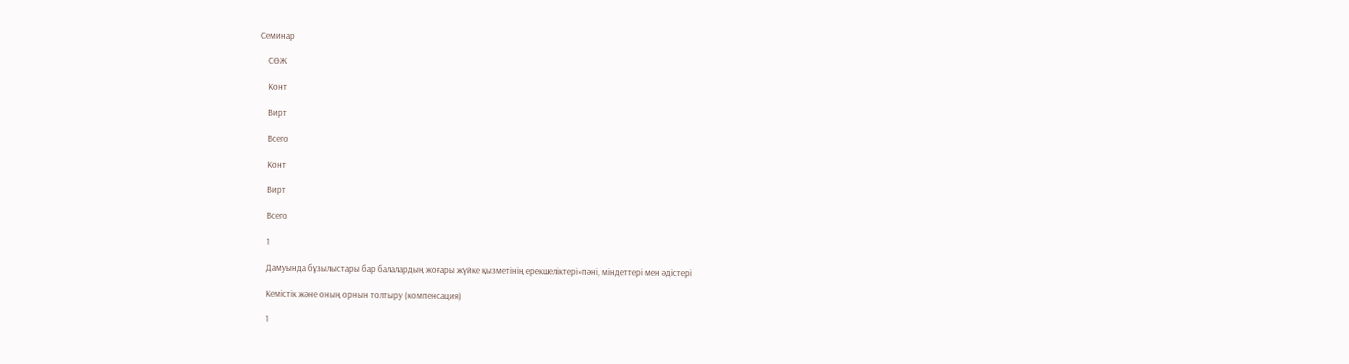Семинар

    СӨЖ

    Конт

    Вирт

    Всего

    Конт

    Вирт

    Всего

    1

    Дамуында бұзылыстары бар балалардың жоғары жүйке қызметінің ерекшеліктері»пәні, міндеттері мен әдістері

    Кемістік және оның орнын толтыру (компенсация)

    1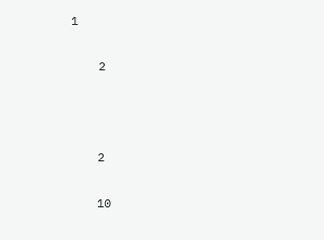1

    2



    2

    10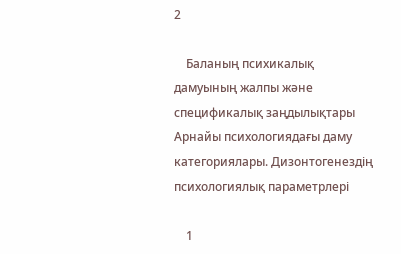2

    Баланың психикалық дамуының жалпы және  спецификалық заңдылықтары Арнайы психологиядағы даму категориялары. Дизонтогенездің психологиялық параметрлері

    1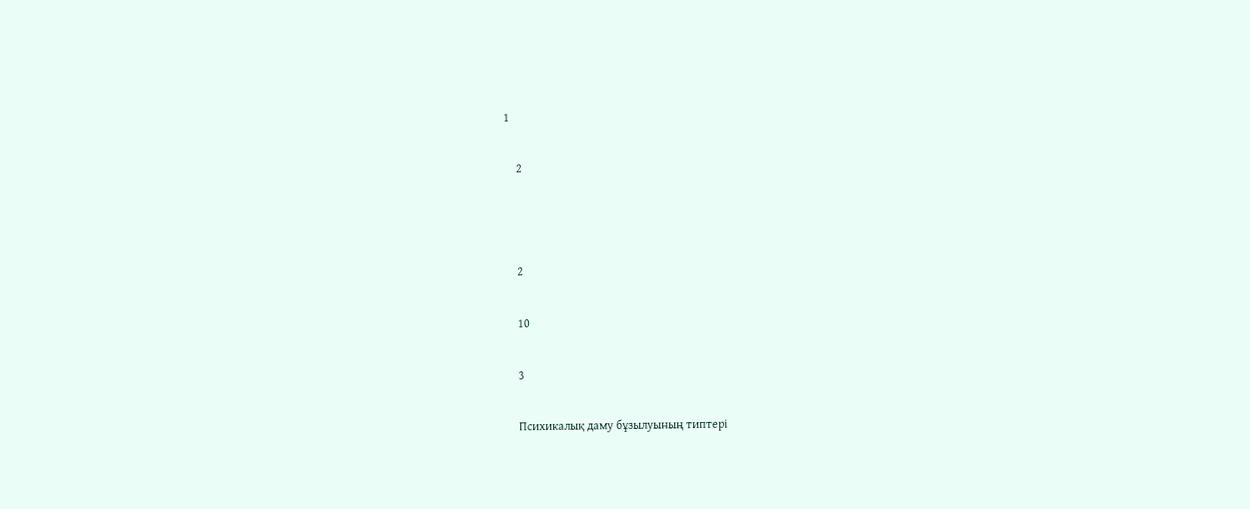1

    2



    2

    10

    3

    Психикалық даму бұзылуының типтері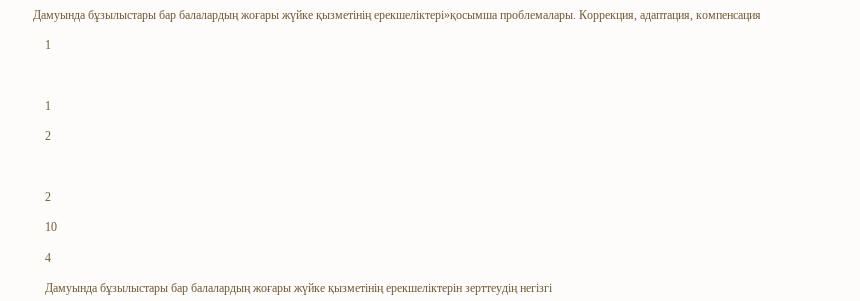Дамуында бұзылыстары бар балалардың жоғары жүйке қызметінің ерекшеліктері»қосымша проблемалары. Коррекция, адаптация, компенсация

    1



    1

    2



    2

    10

    4

    Дамуында бұзылыстары бар балалардың жоғары жүйке қызметінің ерекшеліктерін зерттеудің негізгі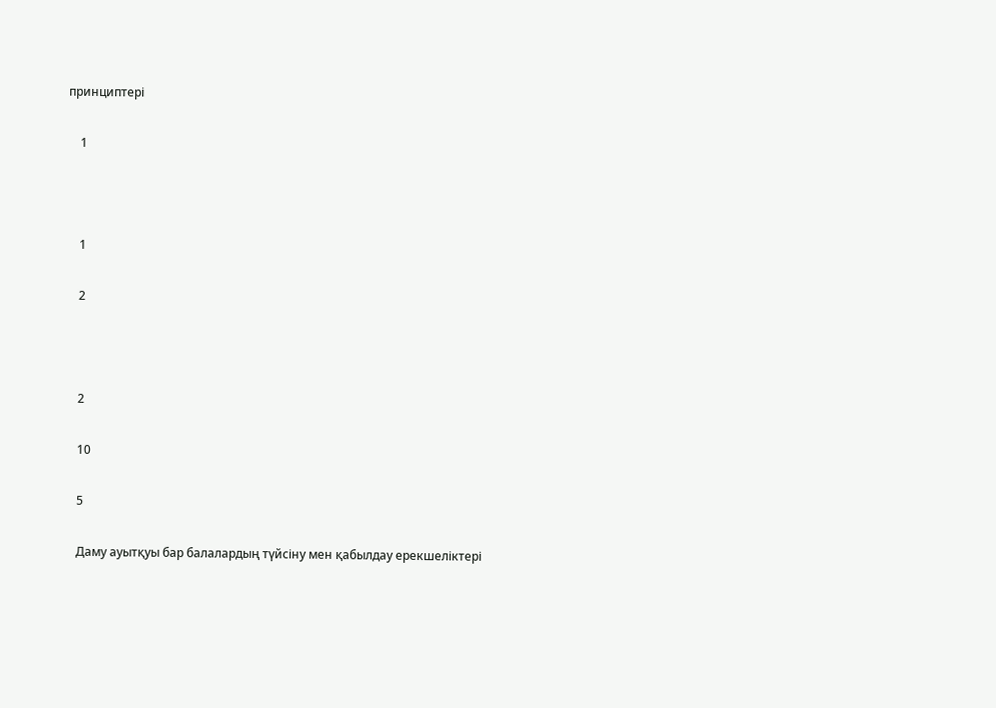принциптері

    1



    1

    2



    2

    10

    5

    Даму ауытқуы бар балалардың түйсіну мен қабылдау ерекшеліктері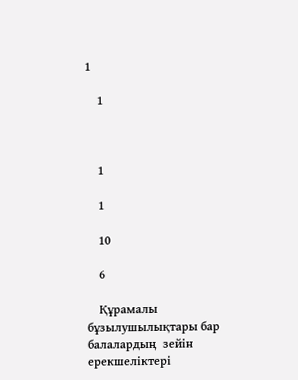1

    1



    1

    1

    10

    6

    Құрамалы бұзылушылықтары бар балалардың  зейін ерекшеліктері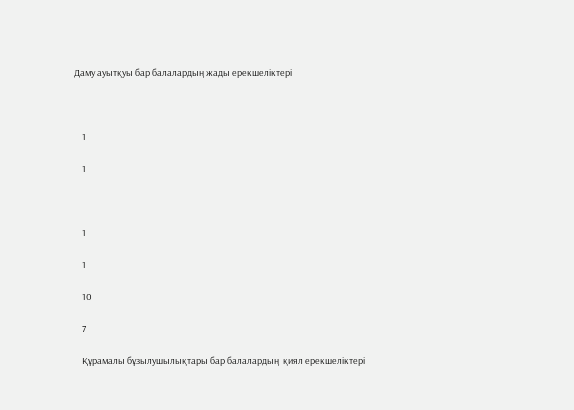Даму ауытқуы бар балалардың жады ерекшеліктері



    1

    1



    1

    1

    10

    7

    Құрамалы бұзылушылықтары бар балалардың  қиял ерекшеліктері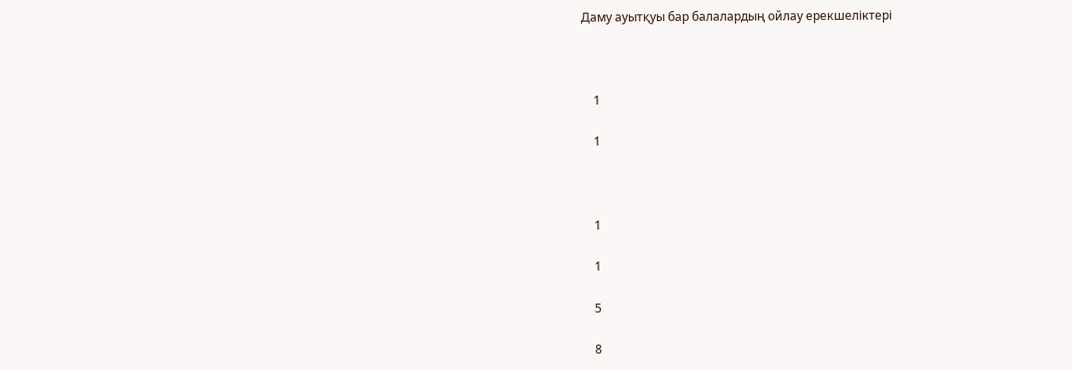Даму ауытқуы бар балалардың ойлау ерекшеліктері



    1

    1



    1

    1

    5

    8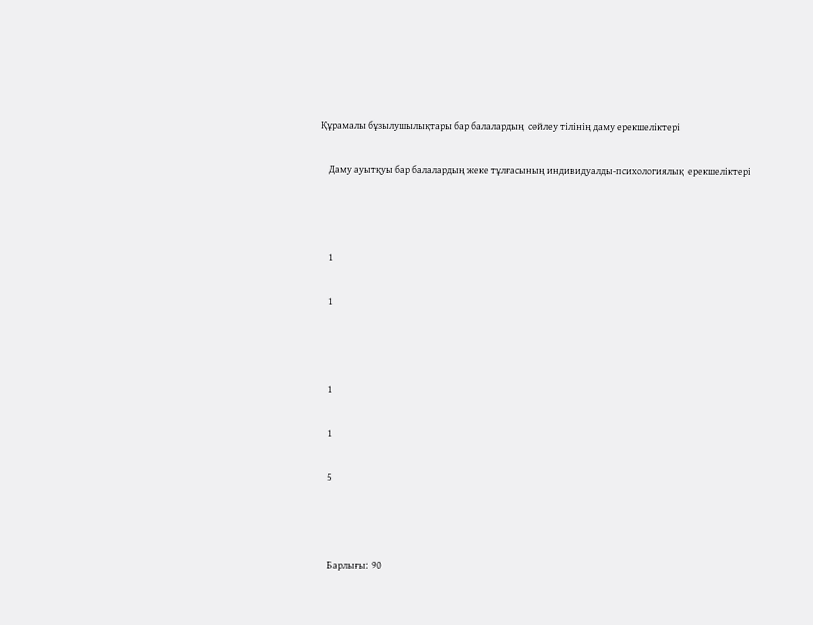Құрамалы бұзылушылықтары бар балалардың  сөйлеу тілінің даму ерекшеліктері

    Даму ауытқуы бар балалардың жеке тұлғасының индивидуалды-психологиялық  ерекшеліктері



    1

    1



    1

    1

    5



    Барлығы:  90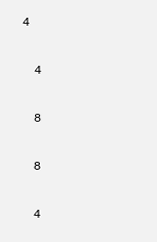4

    4

    8

    8

    4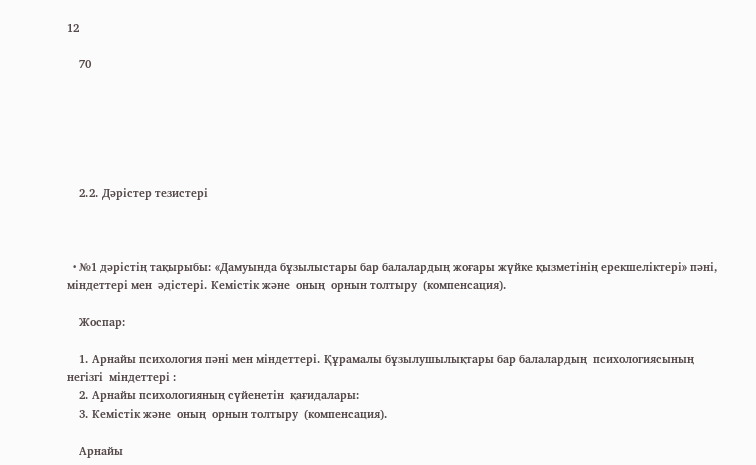12

    70






    2.2. Дәрістер тезистері



  • №1 дәрістің тақырыбы: «Дамуында бұзылыстары бар балалардың жоғары жүйке қызметінің ерекшеліктері» пәні,  міндеттері мен  әдістері. Кемістік және  оның  орнын толтыру  (компенсация).

    Жоспар:

    1. Арнайы психология пәні мен міндеттері. Құрамалы бұзылушылықтары бар балалардың  психологиясының негізгі  міндеттері :
    2. Арнайы психологияның сүйенетін  қағидалары:
    3. Кемістік және  оның  орнын толтыру  (компенсация).

    Арнайы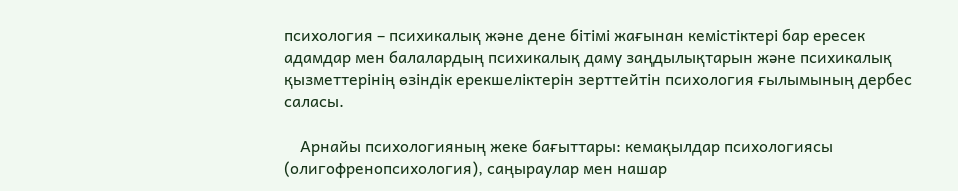психология – психикалық және дене бітімі жағынан кемістіктері бар ересек адамдар мен балалардың психикалық даму заңдылықтарын және психикалық қызметтерінің өзіндік ерекшеліктерін зерттейтін психология ғылымының дербес саласы.

    Арнайы психологияның жеке бағыттары: кемақылдар психологиясы (олигофренопсихология), саңыраулар мен нашар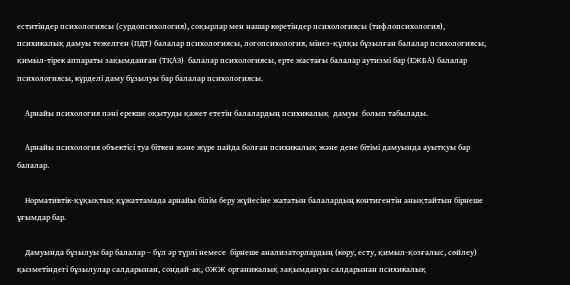еститіндер психологиясы (сурдопсихология), соқырлар мен нашар көретіндер психологиясы (тифлопсихология),  психикалық дамуы тежелген (ПДТ) балалар психологиясы, логопсихология, мінез-құлқы бұзылған балалар психологиясы, қимыл-тірек аппараты зақымданған (ТҚАЗ)  балалар психологиясы, ерте жастағы балалар аутизмі бар (ЕЖБА) балалар психологиясы, күрделі даму бұзылуы бар балалар психологиясы.

    Арнайы психология пәні ерекше оқытуды қажет ететін балалардың психикалық  дамуы  болып табылады.

    Арнайы психология объектісі туа біткен және жүре пайда болған психикалық және дене бітімі дамуында ауытқуы бар балалар.

    Нормативтік-құқықтық құжаттамада арнайы білім беру жүйесіне жататын балалардың контигентін анықтайтын бірнеше ұғымдар бар.

    Дамуында бұзылуы бар балалар – бұл әр түрлі немесе  бірнеше анализаторлардың (көру, есту, қимыл-қозғалыс, сөйлеу) қызметіндегі бұзылулар салдарынан, сондай-ақ, ОЖЖ органикалық зақымдануы салдарынан психикалық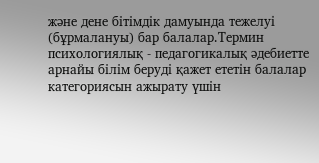және дене бітімдік дамуында тежелуі (бұрмалануы) бар балалар.Термин психологиялық - педагогикалық әдебиетте арнайы білім беруді қажет ететін балалар категориясын ажырату үшін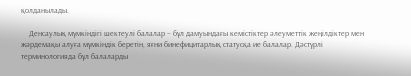қолданылады.

    Денсаулық мүмкіндігі шектеулі балалар – бұл дамуындағы кемістіктер әлеуметтік жеңілдіктер мен жәрдемақы алуға мүмкіндік беретін, яғни бинефицитарлық статусқа ие балалар. Дәстүрлі терминологияда бұл балаларды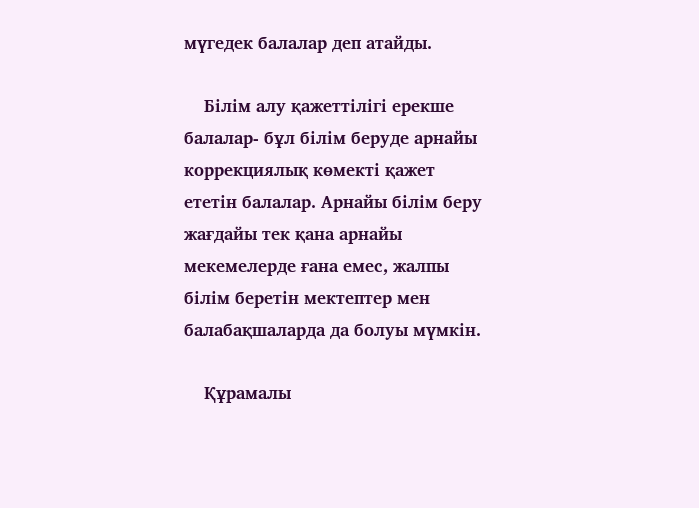мүгедек балалар деп атайды.

    Білім алу қажеттілігі ерекше балалар- бұл білім беруде арнайы коррекциялық көмекті қажет ететін балалар. Арнайы білім беру жағдайы тек қана арнайы мекемелерде ғана емес, жалпы білім беретін мектептер мен балабақшаларда да болуы мүмкін.

    Құрамалы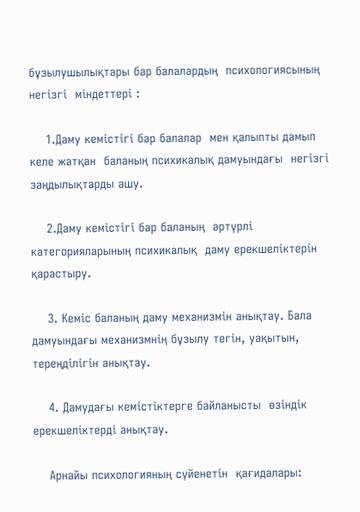бұзылушылықтары бар балалардың  психологиясының негізгі  міндеттері :

    1.Даму кемістігі бар балалар  мен қалыпты дамып келе жатқан  баланың психикалық дамуындағы  негізгі заңдылықтарды ашу.

    2.Даму кемістігі бар баланың  әртүрлі категорияларының психикалық  даму ерекшеліктерін қарастыру.

    3. Кеміс баланың даму механизмін анықтау. Бала дамуындағы механизмнің бұзылу тегін, уақытын, тереңділігін анықтау.

    4. Дамудағы кемістіктерге байланысты  өзіндік ерекшеліктерді анықтау.

    Арнайы психологияның сүйенетін  қағидалары: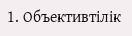1. Объективтілік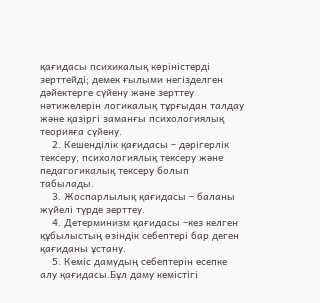қағидасы психикалық көріністерді зерттейді; демек ғылыми негізделген дәйектерге сүйену және зерттеу нәтижелерін логикалық тұрғыдан талдау және қазіргі заманғы психологиялық теорияға сүйену.
    2. Кешенділік қағидасы – дәрігерлік тексеру, психологиялық тексеру және педагогикалық тексеру болып табылады.
    3. Жоспарлылық қағидасы – баланы жүйелі түрде зерттеу.
    4. Детерминизм қағидасы –кез келген құбылыстың өзіндік себептері бар деген қағиданы ұстану.
    5. Кеміс дамудың себептерін есепке алу қағидасы.Бұл даму кемістігі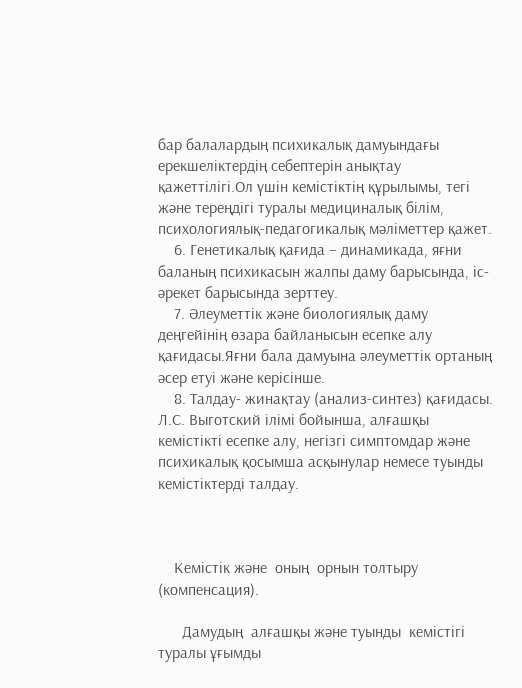бар балалардың психикалық дамуындағы ерекшеліктердің себептерін анықтау қажеттілігі.Ол үшін кемістіктің құрылымы, тегі және тереңдігі туралы медициналық білім, психологиялық-педагогикалық мәліметтер қажет.
    6. Генетикалық қағида – динамикада, яғни баланың психикасын жалпы даму барысында, іс-әрекет барысында зерттеу.
    7. Әлеуметтік және биологиялық даму деңгейінің өзара байланысын есепке алу қағидасы.Яғни бала дамуына әлеуметтік ортаның әсер етуі және керісінше.
    8. Талдау- жинақтау (анализ-синтез) қағидасы. Л.С. Выготский ілімі бойынша, алғашқы кемістікті есепке алу, негізгі симптомдар және психикалық қосымша асқынулар немесе туынды кемістіктерді талдау.



    Кемістік және  оның  орнын толтыру  (компенсация).

      Дамудың  алғашқы және туынды  кемістігі туралы ұғымды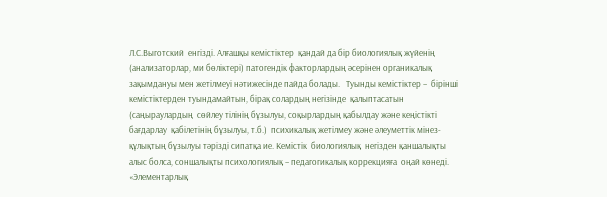Л.С.Выготский  енгізді. Алғашқы кемістіктер  қандай да бір биологиялық жүйенің (анализаторлар, ми бөліктері) патогендік факторлардың әсерінен органикалық зақымдануы мен жетілмеуі нәтижесінде пайда болады.   Туынды кемістіктер –  бірінші кемістіктерден туындамайтын, бірақ солардың негізінде  қалыптасатын (саңыраулардың  сөйлеу тілінің бұзылуы, соқырлардың қабылдау және кеңістікті бағдарлау  қабілетінің бұзылуы, т.б.)  психикалық жетілмеу және әлеуметтік мінез-құлықтың бұзылуы тәрізді сипатқа ие. Кемістік  биологиялық  негізден қаншалықты алыс болса, соншалықты психологиялық – педагогикалық коррекцияға  оңай көнеді. «Элементарлық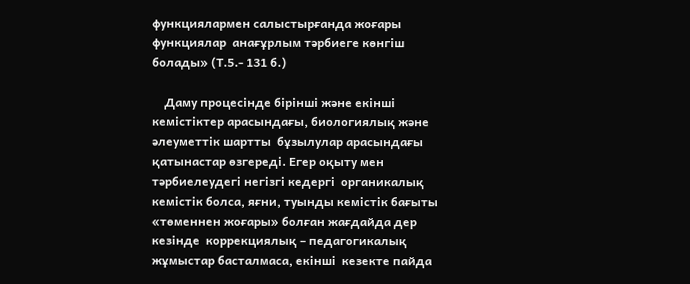функциялармен салыстырғанда жоғары  функциялар  анағұрлым тәрбиеге көнгіш  болады» (Т.5.- 131 б.)

    Даму процесінде бірінші және екінші кемістіктер арасындағы, биологиялық және әлеуметтік шартты  бұзылулар арасындағы қатынастар өзгереді. Егер оқыту мен тәрбиелеудегі негізгі кедергі  органикалық кемістік болса, яғни, туынды кемістік бағыты «төменнен жоғары» болған жағдайда дер кезінде  коррекциялық – педагогикалық  жұмыстар басталмаса, екінші  кезекте пайда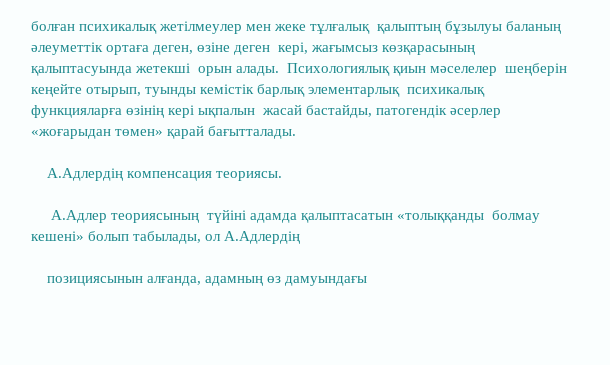болған психикалық жетілмеулер мен жеке тұлғалық  қалыптың бұзылуы баланың әлеуметтік ортаға деген, өзіне деген  кері, жағымсыз көзқарасының қалыптасуында жетекші  орын алады.  Психологиялық қиын мәселелер  шеңберін кеңейте отырып, туынды кемістік барлық элементарлық  психикалық  функцияларға өзінің кері ықпалын  жасай бастайды, патогендік әсерлер «жоғарыдан төмен» қарай бағытталады.

    А.Адлердің компенсация теориясы.

     А.Адлер теориясының  түйіні адамда қалыптасатын «толыққанды  болмау  кешені» болып табылады, ол А.Адлердің

    позициясынын алғанда, адамның өз дамуындағы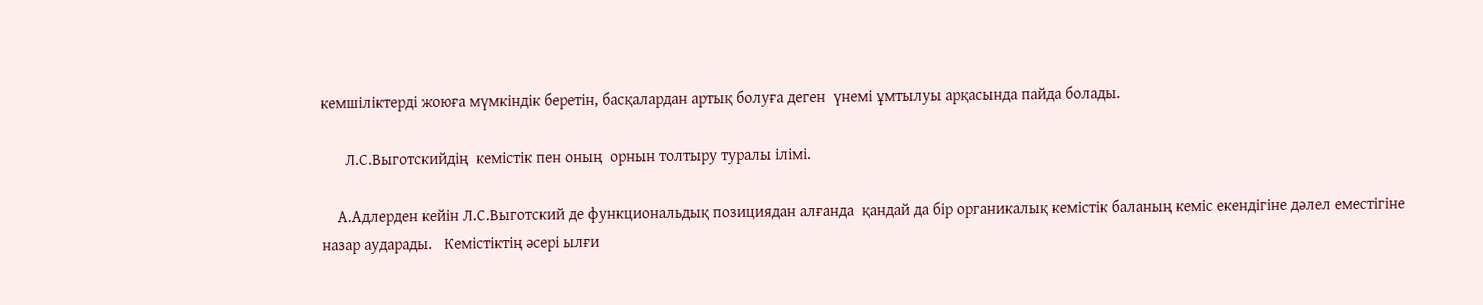кемшіліктерді жоюға мүмкіндік беретін, басқалардан артық болуға деген  үнемі ұмтылуы арқасында пайда болады.

      Л.С.Выготскийдің  кемістік пен оның  орнын толтыру туралы ілімі.

    А.Адлерден кейін Л.С.Выготский де функциональдық позициядан алғанда  қандай да бір органикалық кемістік баланың кеміс екендігіне дәлел еместігіне назар аударады.   Кемістіктің әсері ылғи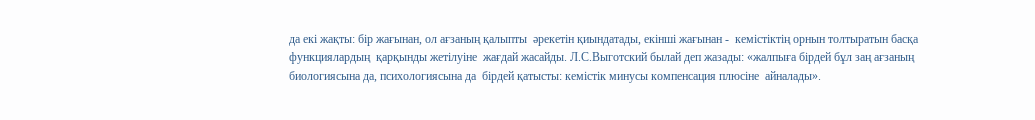да екі жақты: бір жағынан, ол ағзаның қалыпты  әрекетін қиындатады, екінші жағынан -  кемістіктің орнын толтыратын басқа функциялардың  қарқынды жетілуіне  жағдай жасайды. Л.С.Выготский былай деп жазады: «жалпыға бірдей бұл заң ағзаның биологиясына да, психологиясына да  бірдей қатысты: кемістік минусы компенсация плюсіне  айналады».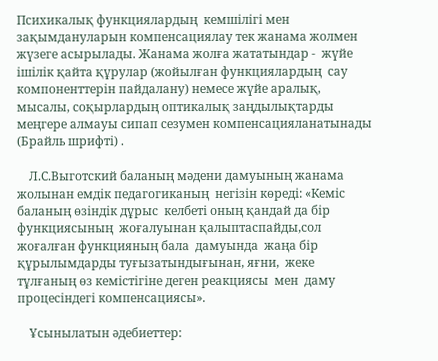Психикалық функциялардың  кемшілігі мен зақымдануларын компенсациялау тек жанама жолмен жүзеге асырылады. Жанама жолға жататындар -  жүйе ішілік қайта құрулар (жойылған функциялардың  сау компоненттерін пайдалану) немесе жүйе аралық, мысалы, соқырлардың оптикалық заңдылықтарды меңгере алмауы сипап сезумен компенсацияланатынады (Брайль шрифті) .

    Л.С.Выготский баланың мәдени дамуының жанама жолынан емдік педагогиканың  негізін көреді: «Кеміс баланың өзіндік дұрыс  келбеті оның қандай да бір функциясының  жоғалуынан қалыптаспайды,сол  жоғалған функцияның бала  дамуында  жаңа бір құрылымдарды туғызатындығынан, яғни,  жеке тұлғаның өз кемістігіне деген реакциясы  мен  даму процесіндегі компенсациясы».

    Ұсынылатын әдебиеттер: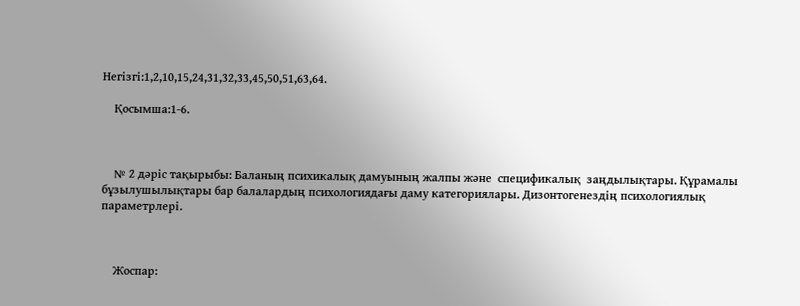Негізгі:1,2,10,15,24,31,32,33,45,50,51,63,64.

    Қосымша:1-6.



    № 2 дәріс тақырыбы: Баланың психикалық дамуының жалпы және  спецификалық  заңдылықтары. Құрамалы бұзылушылықтары бар балалардың психологиядағы даму категориялары. Дизонтогенездің психологиялық параметрлері.



    Жоспар: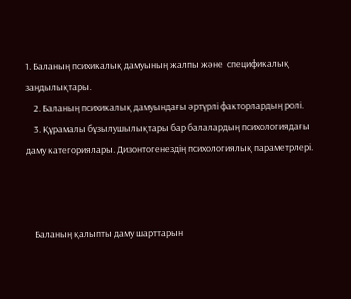1. Баланың психикалық дамуының жалпы және  спецификалық  заңдылықтары.
    2. Баланың психикалық дамуындағы әртүрлі факторлардың ролі.
    3. Құрамалы бұзылушылықтары бар балалардың психологиядағы даму категориялары. Дизонтогенездің психологиялық параметрлері.



    Баланың қалыпты даму шарттарын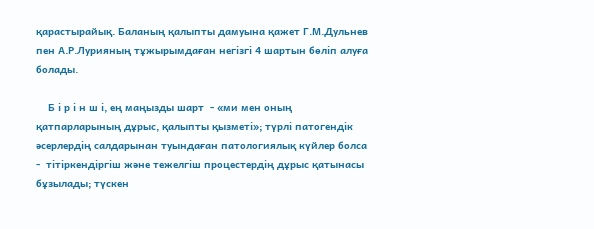қарастырайық. Баланың қалыпты дамуына қажет Г.М.Дульнев пен А.Р.Лурияның тұжырымдаған негізгі 4 шартын бөліп алуға болады.

    Б і р і н ш і, ең маңызды шарт  - «ми мен оның қатпарларының дұрыс, қалыпты қызметі»; түрлі патогендік әсерлердің салдарынан туындаған патологиялық күйлер болса -  тітіркендіргіш және тежелгіш процестердің дұрыс қатынасы бұзылады; түскен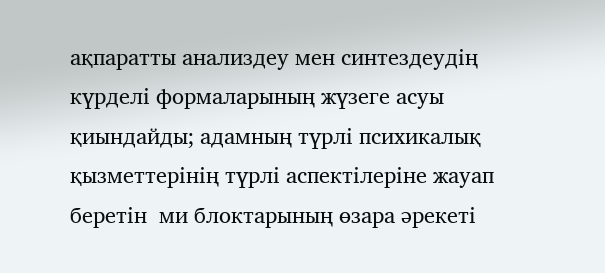ақпаратты анализдеу мен синтездеудің күрделі формаларының жүзеге асуы қиындайды; адамның түрлі психикалық қызметтерінің түрлі аспектілеріне жауап беретін  ми блоктарының өзара әрекеті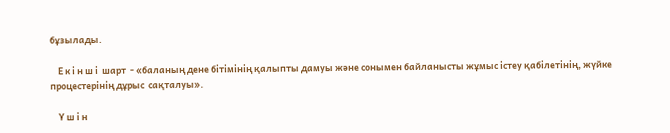бұзылады.

    Е к і н ш і  шарт  - «баланың дене бітімінің қалыпты дамуы және сонымен байланысты жұмыс істеу қабілетінің, жүйке процестерінің дұрыс  сақталуы».

    Ү ш і н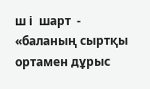ш і  шарт  - «баланың сыртқы ортамен дұрыс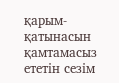қарым- қатынасын қамтамасыз ететін сезім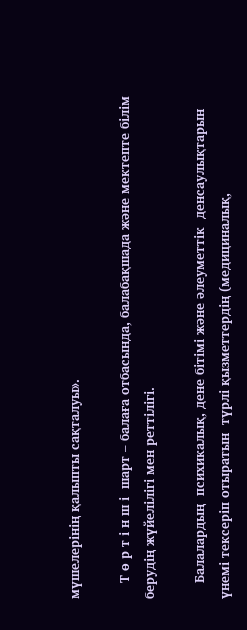мүшелерінің қалыпты сақталуы».

    Т ө р т і н ш і  шарт – балаға отбасында, балабақшада және мектепте білім берудің жүйелілігі мен реттілігі.

    Балалардың  психикалық, дене бітімі және әлеуметтік  денсаулықтарын  үнемі тексеріп отыратын  түрлі қызметтердің (медициналық,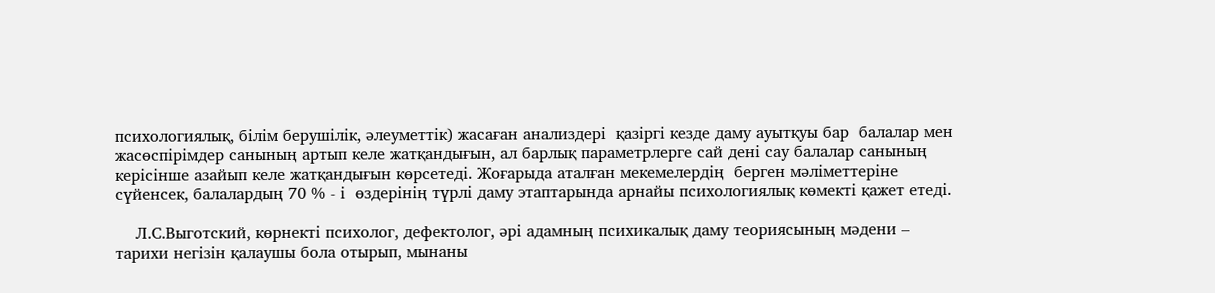психологиялық, білім берушілік, әлеуметтік) жасаған анализдері  қазіргі кезде даму ауытқуы бар  балалар мен жасөспірімдер санының артып келе жатқандығын, ал барлық параметрлерге сай дені сау балалар санының керісінше азайып келе жатқандығын көрсетеді. Жоғарыда аталған мекемелердің  берген мәліметтеріне сүйенсек, балалардың 70 % - і  өздерінің түрлі даму этаптарында арнайы психологиялық көмекті қажет етеді.

    Л.С.Выготский, көрнекті психолог, дефектолог, әрі адамның психикалық даму теориясының мәдени – тарихи негізін қалаушы бола отырып, мынаны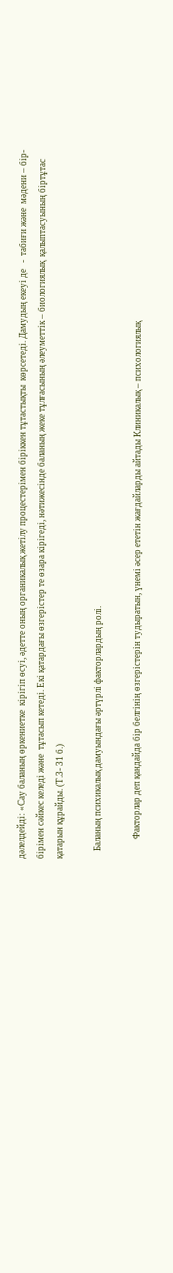дәлелдейді: «Сау баланың өркениетке  кірігіп өсуі, әдетте оның органикалық жетілу процестерімен біріккен тұтастықты  көрсетеді. Дамудың екеуі де   -  табиғи және  мәдени – бір-бірімен сәйкес келеді және  тұтасып кетеді. Екі қатардағы өзгерістер те өзара кірігеді, нәтижесінде баланың жеке тұлғасының әлеуметтік – биологиялық  қалыптасуының біртұтас қатарын құрайды. (Т.3- 31 б.)

    Баланың психикалық дамуындағы әртүрлі факторлардың ролі.

          Факторлар деп қандайда бір белгінің өзгерістерін тудыратын, үнемі әсер ететін жағдайларды айтады Клиникалық – психологиялық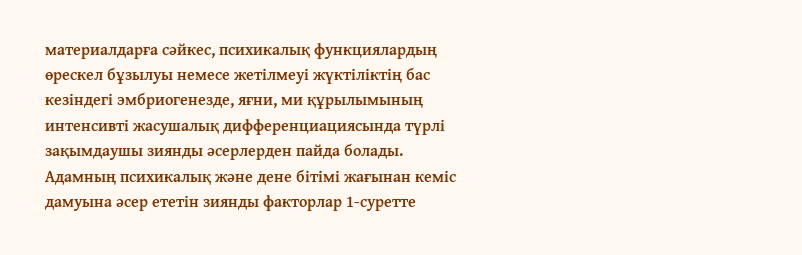материалдарға сәйкес, психикалық функциялардың өрескел бұзылуы немесе жетілмеуі жүктіліктің бас кезіндегі эмбриогенезде, яғни, ми құрылымының интенсивті жасушалық дифференциациясында түрлі зақымдаушы зиянды әсерлерден пайда болады. Адамның психикалық және дене бітімі жағынан кеміс дамуына әсер ететін зиянды факторлар 1-суретте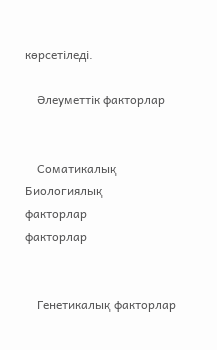көрсетіледі.

    Әлеуметтік факторлар


    Соматикалық          Биологиялық                                             факторлар                                                                         факторлар


    Генетикалық факторлар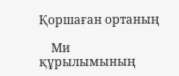Қоршаған ортаның

    Ми құрылымының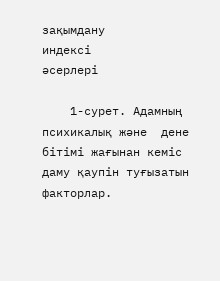зақымдану                                         индексі                                     әсерлері

    1-сурет. Адамның психикалық және  дене бітімі жағынан кеміс  даму қаупін туғызатын   факторлар.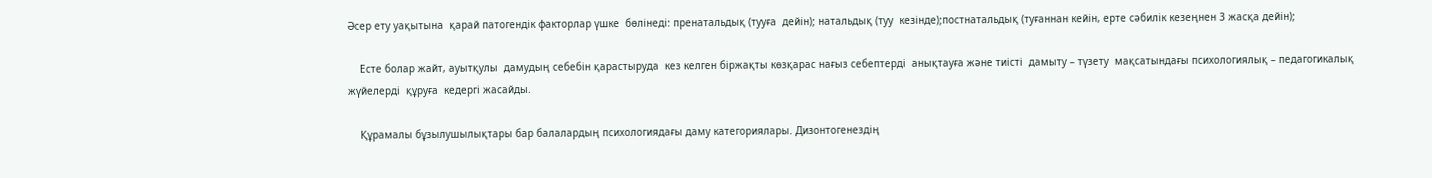Әсер ету уақытына  қарай патогендік факторлар үшке  бөлінеді: пренатальдық (тууға  дейін); натальдық (туу  кезінде);постнатальдық (туғаннан кейін, ерте сәбилік кезеңнен 3 жасқа дейін);

    Есте болар жайт, ауытқулы  дамудың себебін қарастыруда  кез келген біржақты көзқарас нағыз себептерді  анықтауға және тиісті  дамыту – түзету  мақсатындағы психологиялық – педагогикалық жүйелерді  құруға  кедергі жасайды.

    Құрамалы бұзылушылықтары бар балалардың психологиядағы даму категориялары. Дизонтогенездің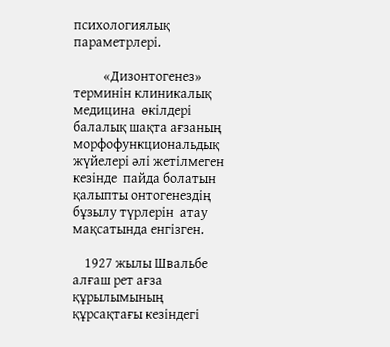психологиялық параметрлері.

          «Дизонтогенез» терминін клиникалық медицина  өкілдері балалық шақта ағзаның морфофункциональдық жүйелері әлі жетілмеген кезінде  пайда болатын қалыпты онтогенездің бұзылу түрлерін  атау мақсатында енгізген.

    1927 жылы Швальбе алғаш рет ағза құрылымының құрсақтағы кезіндегі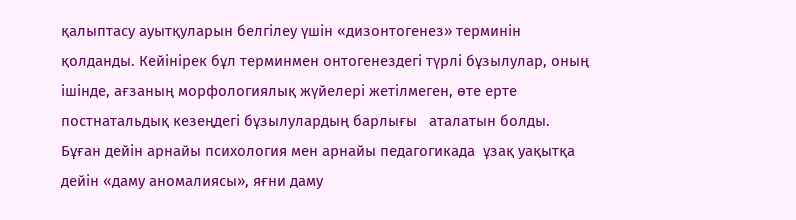қалыптасу ауытқуларын белгілеу үшін «дизонтогенез» терминін қолданды. Кейінірек бұл терминмен онтогенездегі түрлі бұзылулар, оның ішінде, ағзаның морфологиялық жүйелері жетілмеген, өте ерте  постнатальдық кезеңдегі бұзылулардың барлығы   аталатын болды. Бұған дейін арнайы психология мен арнайы педагогикада  ұзақ уақытқа дейін «даму аномалиясы», яғни даму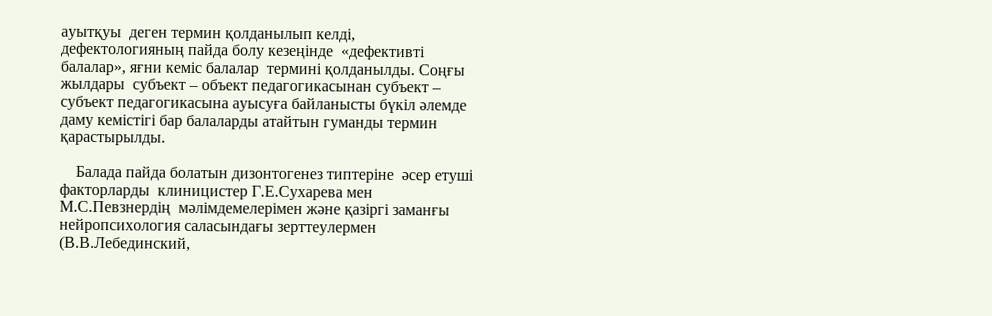ауытқуы  деген термин қолданылып келді, дефектологияның пайда болу кезеңінде  «дефективті балалар», яғни кеміс балалар  термині қолданылды. Соңғы жылдары  субъект – объект педагогикасынан субъект – субъект педагогикасына ауысуға байланысты бүкіл әлемде даму кемістігі бар балаларды атайтын гуманды термин қарастырылды.

    Балада пайда болатын дизонтогенез типтеріне  әсер етуші  факторларды  клиницистер Г.Е.Сухарева мен М.С.Певзнердің  мәлімдемелерімен және қазіргі заманғы нейропсихология саласындағы зерттеулермен (В.В.Лебединский,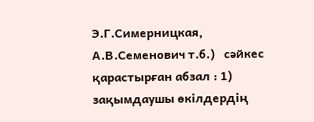Э.Г.Симерницкая, А.В.Семенович т.б.)   сәйкес қарастырған абзал : 1) зақымдаушы өкілдердің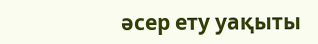әсер ету уақыты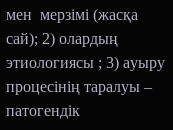мен  мерзімі (жасқа сай); 2) олардың этиологиясы ; 3) ауыру процесінің таралуы – патогендік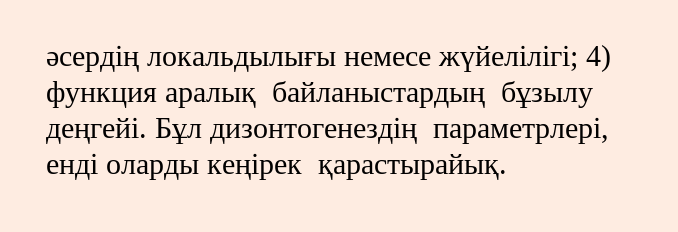әсердің локальдылығы немесе жүйелілігі; 4) функция аралық  байланыстардың  бұзылу деңгейі. Бұл дизонтогенездің  параметрлері, енді оларды кеңірек  қарастырайық.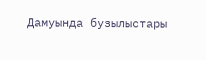Дамуында бузылыстары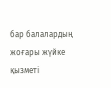бар балалардың жоғары жүйке қызметі